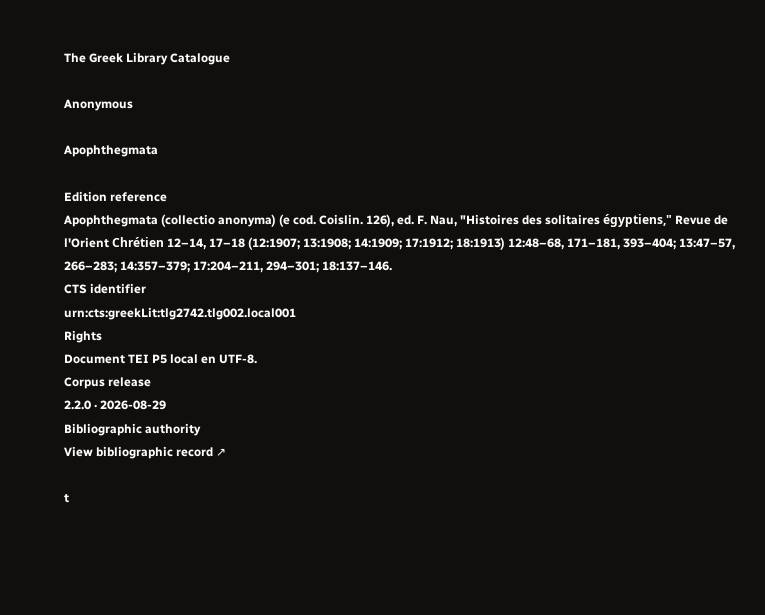The Greek Library Catalogue

Anonymous

Apophthegmata

Edition reference
Apophthegmata (collectio anonyma) (e cod. Coislin. 126), ed. F. Nau, "Histoires des solitaires égyptiens," Revue de l'Orient Chrétien 12–14, 17–18 (12:1907; 13:1908; 14:1909; 17:1912; 18:1913) 12:48–68, 171–181, 393–404; 13:47–57, 266–283; 14:357–379; 17:204–211, 294–301; 18:137–146.
CTS identifier
urn:cts:greekLit:tlg2742.tlg002.local001
Rights
Document TEI P5 local en UTF-8.
Corpus release
2.2.0 · 2026-08-29
Bibliographic authority
View bibliographic record ↗

t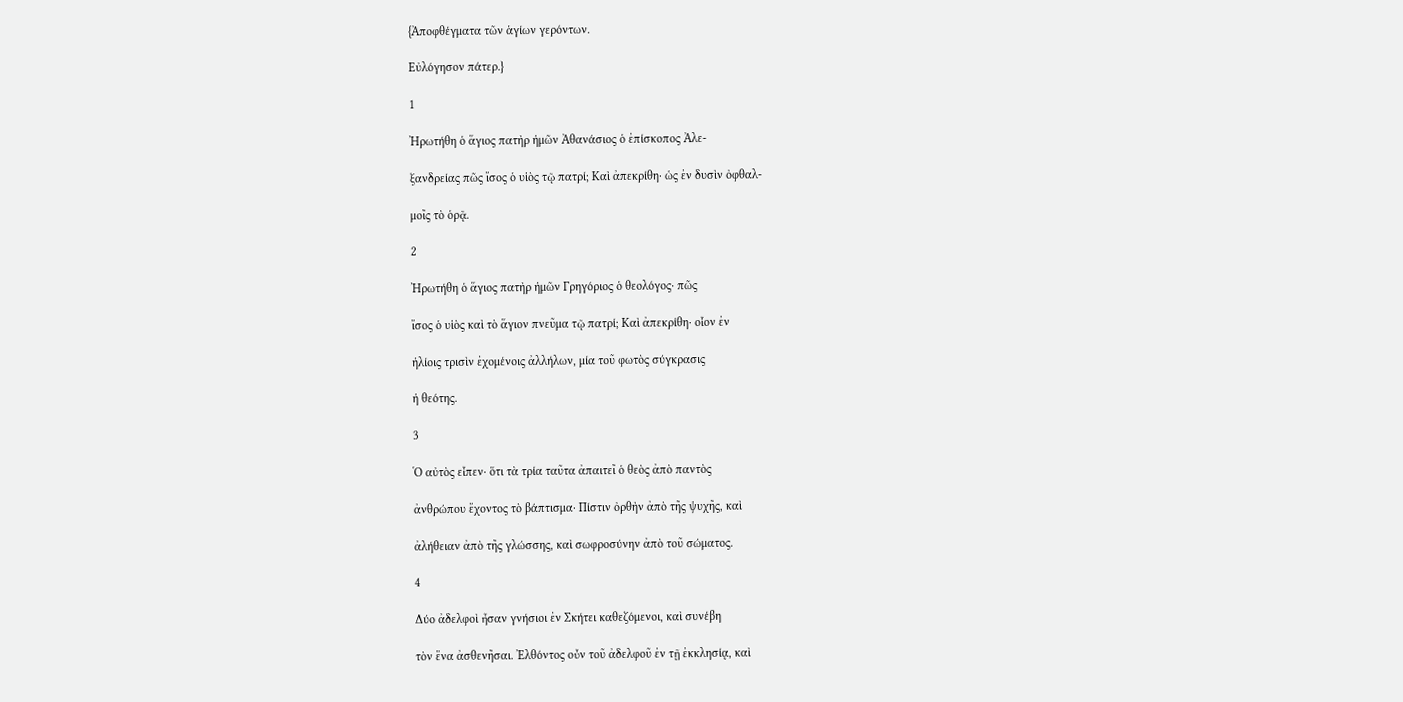{Ἀποφθέγματα τῶν ἁγίων γερόντων.

Εὐλόγησον πάτερ.}

1

Ἠρωτήθη ὁ ἅγιος πατὴρ ἡμῶν Ἀθανάσιος ὁ ἐπίσκοπος Ἀλε-

ξανδρείας πῶς ἴσος ὁ υἱὸς τῷ πατρί; Καὶ ἀπεκρίθη· ὡς ἐν δυσὶν ὀφθαλ-

μοῖς τὸ ὁρᾷ.

2

Ἠρωτήθη ὁ ἅγιος πατὴρ ἡμῶν Γρηγόριος ὁ θεολόγος· πῶς

ἴσος ὁ υἱὸς καὶ τὸ ἅγιον πνεῦμα τῷ πατρί; Καὶ ἀπεκρίθη· οἷον ἐν

ἡλίοις τρισὶν ἐχομένοις ἀλλήλων, μία τοῦ φωτὸς σύγκρασις

ἡ θεότης.

3

Ὁ αὐτὸς εἶπεν· ὅτι τὰ τρία ταῦτα ἀπαιτεῖ ὁ θεὸς ἀπὸ παντὸς

ἀνθρώπου ἔχοντος τὸ βάπτισμα· Πίστιν ὀρθὴν ἀπὸ τῆς ψυχῆς, καὶ

ἀλήθειαν ἀπὸ τῆς γλώσσης, καὶ σωφροσύνην ἀπὸ τοῦ σώματος.

4

Δύο ἀδελφοὶ ἦσαν γνήσιοι ἐν Σκήτει καθεζόμενοι, καὶ συνέβη

τὸν ἕνα ἀσθενῆσαι. Ἐλθόντος οὖν τοῦ ἀδελφοῦ ἐν τῇ ἐκκλησίᾳ, καὶ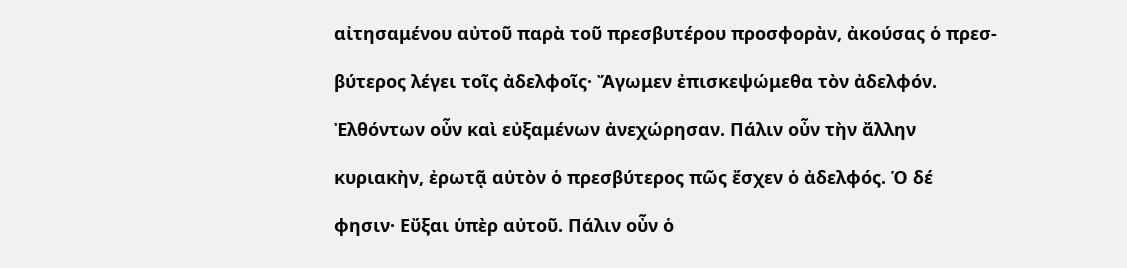αἰτησαμένου αὐτοῦ παρὰ τοῦ πρεσβυτέρου προσφορὰν, ἀκούσας ὁ πρεσ-

βύτερος λέγει τοῖς ἀδελφοῖς· Ἄγωμεν ἐπισκεψώμεθα τὸν ἀδελφόν.

Ἐλθόντων οὖν καὶ εὐξαμένων ἀνεχώρησαν. Πάλιν οὖν τὴν ἄλλην

κυριακὴν, ἐρωτᾷ αὐτὸν ὁ πρεσβύτερος πῶς ἔσχεν ὁ ἀδελφός. Ὁ δέ

φησιν· Εὔξαι ὑπὲρ αὐτοῦ. Πάλιν οὖν ὁ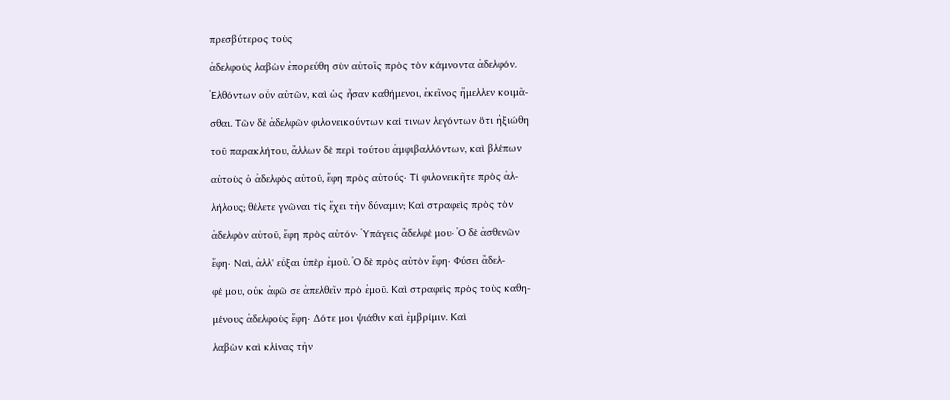πρεσβύτερος τοὺς

ἀδελφοὺς λαβὼν ἐπορεύθη σὺν αὐτοῖς πρὸς τὸν κάμνοντα ἀδελφόν.

Ἐλθόντων οὖν αὐτῶν, καὶ ὡς ἦσαν καθήμενοι, ἐκεῖνος ἤμελλεν κοιμᾶ-

σθαι. Τῶν δὲ ἀδελφῶν φιλονεικούντων καί τινων λεγόντων ὅτι ἠξιώθη

τοῦ παρακλήτου, ἄλλων δὲ περὶ τούτου ἀμφιβαλλόντων, καὶ βλέπων

αὐτοὺς ὁ ἀδελφὸς αὐτοῦ, ἔφη πρὸς αὐτούς· Τί φιλονεικῆτε πρὸς ἀλ-

λήλους; θέλετε γνῶναι τίς ἔχει τὴν δύναμιν; Καὶ στραφεὶς πρὸς τὸν

ἀδελφὸν αὐτοῦ, ἔφη πρὸς αὐτόν· Ὑπάγεις ἄδελφέ μου· Ὁ δὲ ἀσθενῶν

ἔφη· Ναὶ, ἀλλ' εὖξαι ὑπὲρ ἐμοῦ. Ὁ δὲ πρὸς αὐτὸν ἔφη· Φύσει ἄδελ-

φέ μου, οὐκ ἀφῶ σε ἀπελθεῖν πρὸ ἐμοῦ. Καὶ στραφεὶς πρὸς τοὺς καθη-

μένους ἀδελφοὺς ἔφη· Δότε μοι ψιάθιν καὶ ἐμβρίμιν. Καὶ

λαβὼν καὶ κλίνας τὴν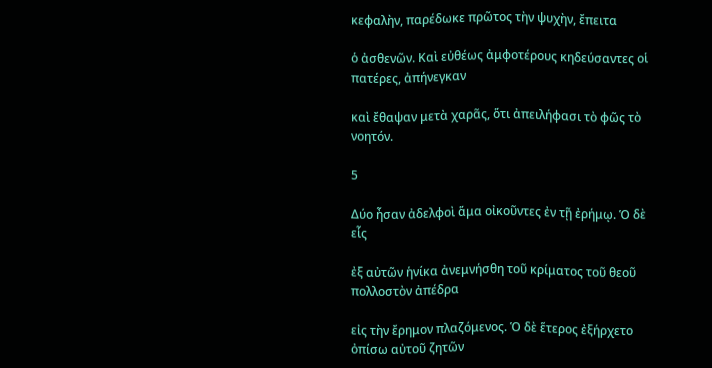κεφαλὴν, παρέδωκε πρῶτος τὴν ψυχὴν, ἔπειτα

ὁ ἀσθενῶν. Καὶ εὐθέως ἀμφοτέρους κηδεύσαντες οἱ πατέρες, ἀπήνεγκαν

καὶ ἔθαψαν μετὰ χαρᾶς, ὅτι ἀπειλήφασι τὸ φῶς τὸ νοητόν.

5

Δύο ἦσαν ἀδελφοὶ ἅμα οἰκοῦντες ἐν τῇ ἐρήμῳ. Ὁ δὲ εἷς

ἐξ αὐτῶν ἡνίκα ἀνεμνήσθη τοῦ κρίματος τοῦ θεοῦ πολλοστὸν ἀπέδρα

εἰς τὴν ἔρημον πλαζόμενος. Ὁ δὲ ἕτερος ἐξήρχετο ὀπίσω αὐτοῦ ζητῶν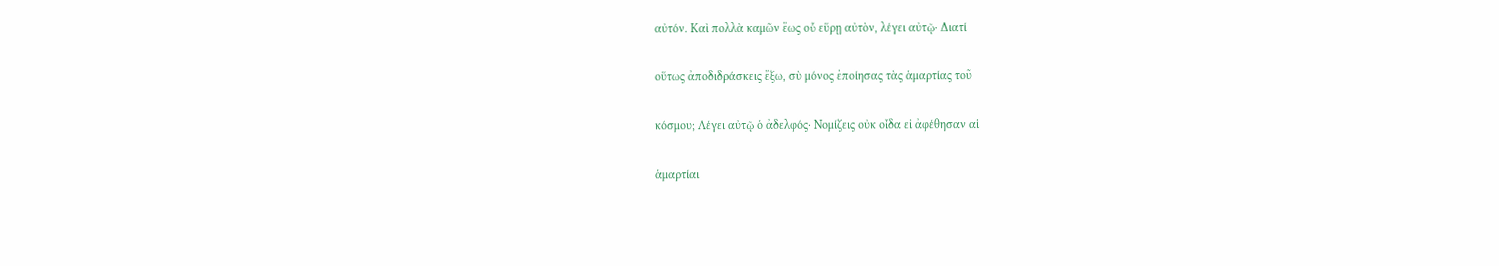αὐτόν. Καὶ πολλὰ καμῶν ἕως οὗ εὕρῃ αὐτὸν, λέγει αὐτῷ· Διατί

οὕτως ἀποδιδράσκεις ἔξω, σὺ μόνος ἐποίησας τὰς ἁμαρτίας τοῦ

κόσμου; Λέγει αὐτῷ ὁ ἀδελφός· Νομίζεις οὐκ οἶδα εἰ ἀφέθησαν αἱ

ἁμαρτίαι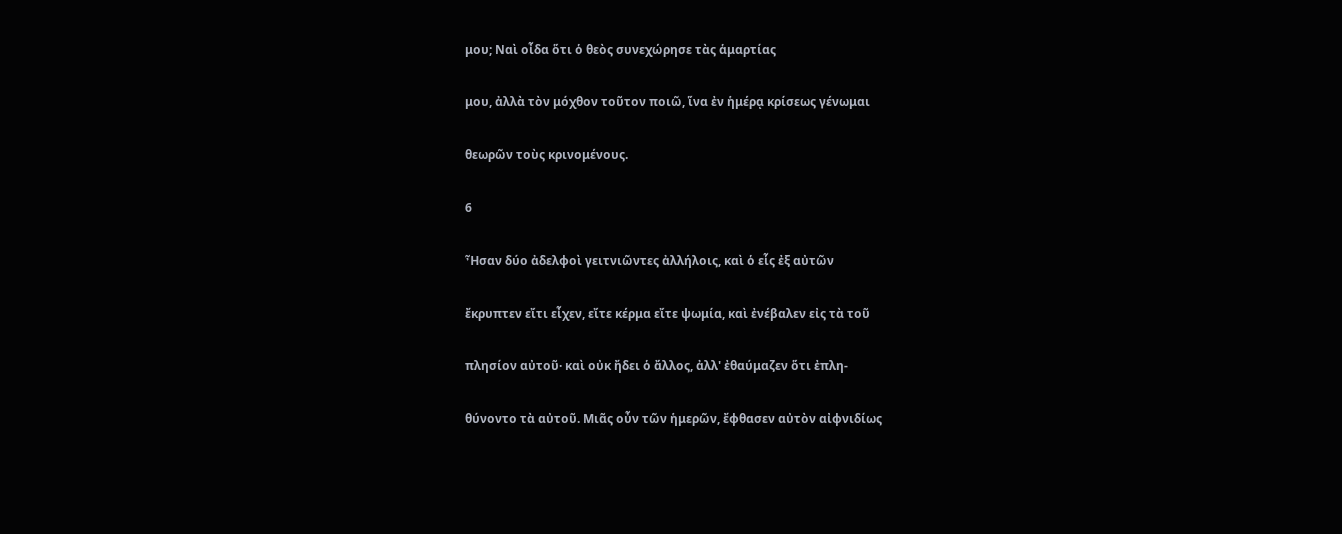μου; Ναὶ οἶδα ὅτι ὁ θεὸς συνεχώρησε τὰς ἁμαρτίας

μου, ἀλλὰ τὸν μόχθον τοῦτον ποιῶ, ἵνα ἐν ἡμέρᾳ κρίσεως γένωμαι

θεωρῶν τοὺς κρινομένους.

6

Ἦσαν δύο ἀδελφοὶ γειτνιῶντες ἀλλήλοις, καὶ ὁ εἷς ἐξ αὐτῶν

ἔκρυπτεν εἴτι εἶχεν, εἴτε κέρμα εἴτε ψωμία, καὶ ἐνέβαλεν εἰς τὰ τοῦ

πλησίον αὐτοῦ· καὶ οὐκ ἤδει ὁ ἄλλος, ἀλλ' ἐθαύμαζεν ὅτι ἐπλη-

θύνοντο τὰ αὐτοῦ. Μιᾶς οὖν τῶν ἡμερῶν, ἔφθασεν αὐτὸν αἰφνιδίως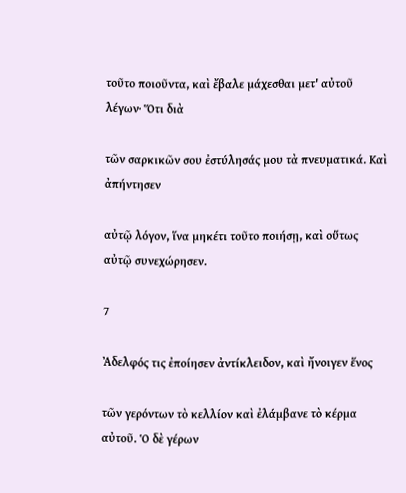τοῦτο ποιοῦντα, καὶ ἔβαλε μάχεσθαι μετ' αὐτοῦ λέγων· Ὅτι διὰ

τῶν σαρκικῶν σου ἐστύλησάς μου τὰ πνευματικά. Καὶ ἀπήντησεν

αὐτῷ λόγον, ἵνα μηκέτι τοῦτο ποιήσῃ, καὶ οὕτως αὐτῷ συνεχώρησεν.

7

Ἀδελφός τις ἐποίησεν ἀντίκλειδον, καὶ ἤνοιγεν ἕνος

τῶν γερόντων τὸ κελλίον καὶ ἐλάμβανε τὸ κέρμα αὐτοῦ. Ὁ δὲ γέρων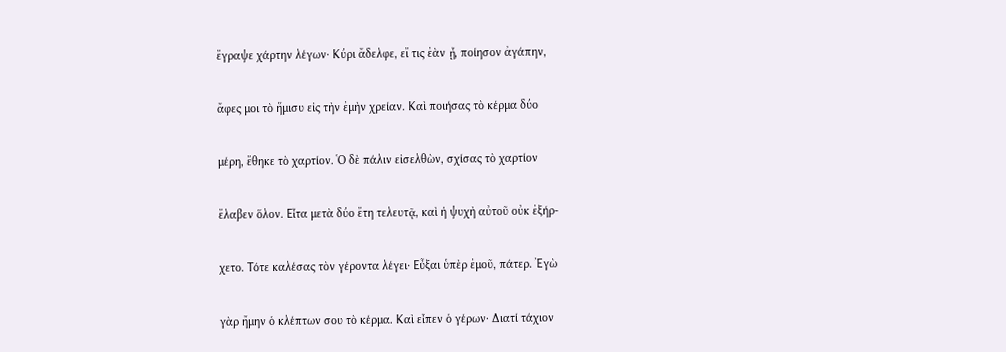ἔγραψε χάρτην λέγων· Κύρι ἄδελφε, εἴ τις ἐὰν ᾖ, ποίησον ἀγάπην,

ἄφες μοι τὸ ἥμισυ εἰς τὴν ἐμὴν χρείαν. Καὶ ποιήσας τὸ κέρμα δύο

μέρη, ἔθηκε τὸ χαρτίον. Ὁ δὲ πάλιν εἰσελθὼν, σχίσας τὸ χαρτίον

ἔλαβεν ὅλον. Εἶτα μετὰ δύο ἔτη τελευτᾷ, καὶ ἡ ψυχὴ αὐτοῦ οὐκ ἐξήρ-

χετο. Τότε καλέσας τὸν γέροντα λέγει· Εὖξαι ὑπὲρ ἐμοῦ, πάτερ. Ἐγὼ

γὰρ ἤμην ὁ κλέπτων σου τὸ κέρμα. Καὶ εἶπεν ὁ γέρων· Διατί τάχιον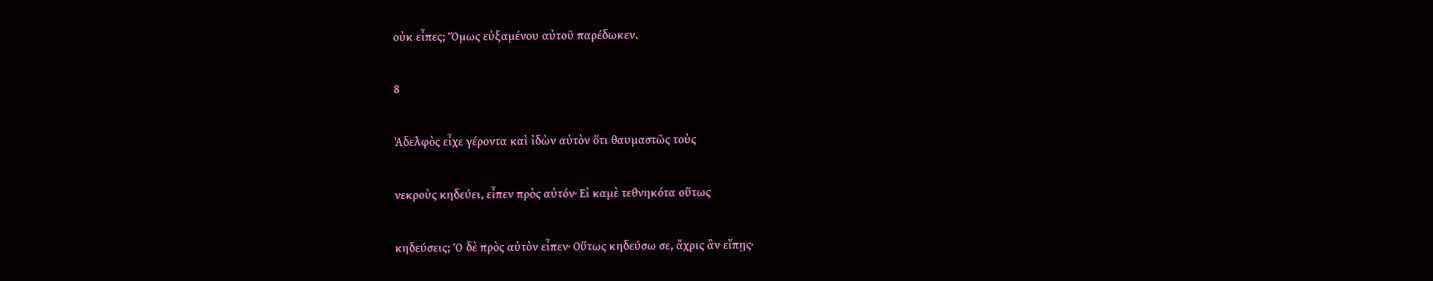οὐκ εἶπες; Ὅμως εὐξαμένου αὐτοῦ παρέδωκεν.

8

Ἀδελφὸς εἶχε γέροντα καὶ ἰδὼν αὐτὸν ὅτι θαυμαστῶς τοὺς

νεκροὺς κηδεύει, εἶπεν πρὸς αὐτόν· Εἰ καμὲ τεθνηκότα οὕτως

κηδεύσεις; Ὁ δὲ πρὸς αὐτὸν εἶπεν· Οὕτως κηδεύσω σε, ἄχρις ἂν εἴπῃς·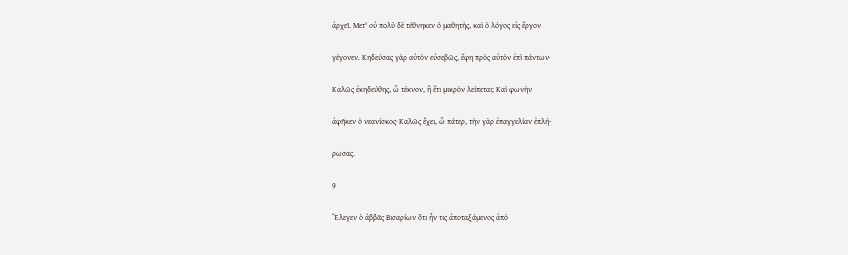ἀρχεῖ. Μετ' οὐ πολὺ δὲ τέθνηκεν ὁ μαθητὴς, καὶ ὁ λόγος εἰς ἔργον

γέγονεν. Κηδεύσας γὰρ αὐτὸν εὐσεβῶς, ἔφη πρὸς αὐτὸν ἐπὶ πάντων·

Καλῶς ἐκηδεύθης, ὦ τέκνον, ἢ ἔτι μικρὸν λείπεται; Καὶ φωνὴν

ἀφῆκεν ὁ νεανίσκος· Καλῶς ἔχει, ὦ πάτερ, τὴν γὰρ ἐπαγγελίαν ἐπλή-

ρωσας.

9

Ἔλεγεν ὁ ἀββᾶς Βισαρίων ὅτι ἦν τις ἀποταξάμενος ἀπὸ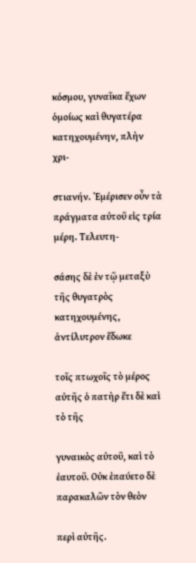κόσμου, γυναῖκα ἔχων ὁμοίως καὶ θυγατέρα κατηχουμένην, πλὴν χρι-

στιανήν. Ἐμέρισεν οὖν τὰ πράγματα αὐτοῦ εἰς τρία μέρη. Τελευτη-

σάσης δὲ ἐν τῷ μεταξὺ τῆς θυγατρὸς κατηχουμένης, ἀντίλυτρον ἔδωκε

τοῖς πτωχοῖς τὸ μέρος αὐτῆς ὁ πατὴρ ἔτι δὲ καὶ τὸ τῆς

γυναικὸς αὐτοῦ, καὶ τὸ ἑαυτοῦ. Οὐκ ἐπαύετο δὲ παρακαλῶν τὸν θεὸν

περὶ αὐτῆς.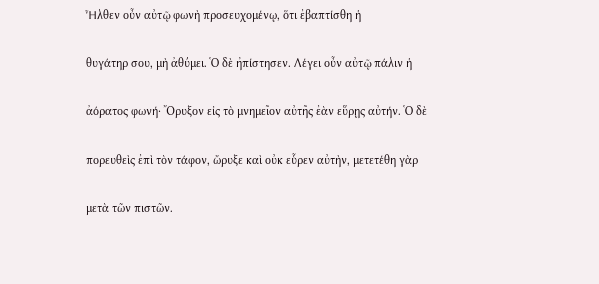Ἦλθεν οὖν αὐτῷ φωνὴ προσευχομένῳ, ὅτι ἐβαπτίσθη ἡ

θυγάτηρ σου, μὴ ἀθύμει. Ὁ δὲ ἠπίστησεν. Λέγει οὖν αὐτῷ πάλιν ἡ

ἀόρατος φωνή· Ὄρυξον εἰς τὸ μνημεῖον αὐτῆς ἐὰν εὕρῃς αὐτήν. Ὁ δὲ

πορευθεὶς ἐπὶ τὸν τάφον, ὤρυξε καὶ οὐκ εὗρεν αὐτὴν, μετετέθη γὰρ

μετὰ τῶν πιστῶν.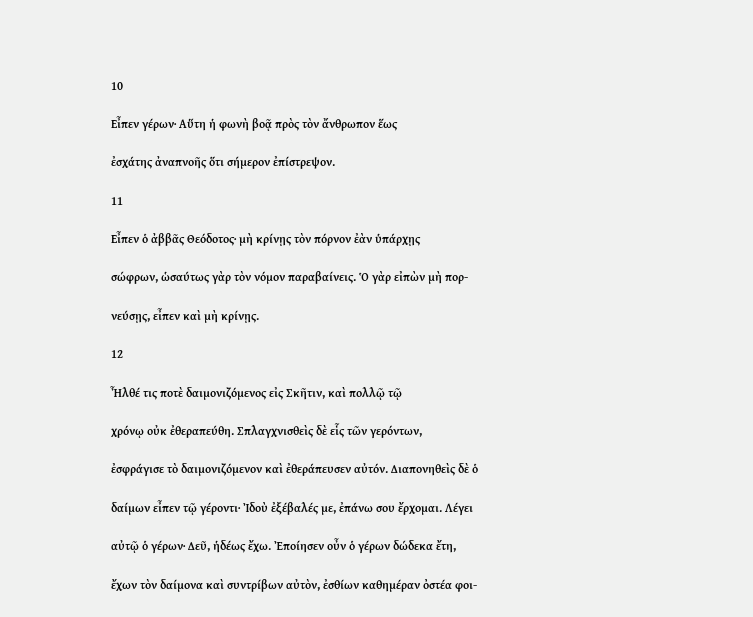10

Εἶπεν γέρων· Αὕτη ἡ φωνὴ βοᾷ πρὸς τὸν ἄνθρωπον ἕως

ἐσχάτης ἀναπνοῆς ὅτι σήμερον ἐπίστρεψον.

11

Εἶπεν ὁ ἀββᾶς Θεόδοτος· μὴ κρίνῃς τὸν πόρνον ἐὰν ὑπάρχῃς

σώφρων, ὡσαύτως γὰρ τὸν νόμον παραβαίνεις. Ὁ γὰρ εἰπὼν μὴ πορ-

νεύσῃς, εἶπεν καὶ μὴ κρίνῃς.

12

Ἦλθέ τις ποτὲ δαιμονιζόμενος εἰς Σκῆτιν, καὶ πολλῷ τῷ

χρόνῳ οὐκ ἐθεραπεύθη. Σπλαγχνισθεὶς δὲ εἷς τῶν γερόντων,

ἐσφράγισε τὸ δαιμονιζόμενον καὶ ἐθεράπευσεν αὐτόν. Διαπονηθεὶς δὲ ὁ

δαίμων εἶπεν τῷ γέροντι· Ἰδοὺ ἐξέβαλές με, ἐπάνω σου ἔρχομαι. Λέγει

αὐτῷ ὁ γέρων· Δεῦ, ἡδέως ἔχω. Ἐποίησεν οὖν ὁ γέρων δώδεκα ἔτη,

ἔχων τὸν δαίμονα καὶ συντρίβων αὐτὸν, ἐσθίων καθημέραν ὀστέα φοι-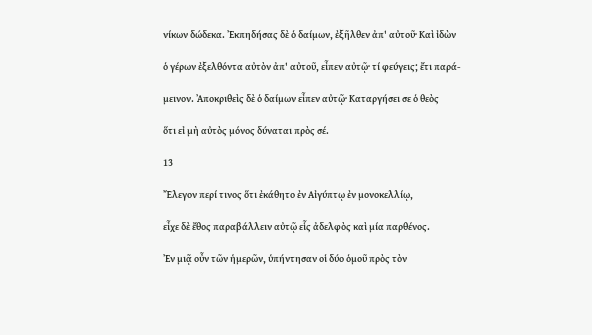νίκων δώδεκα. Ἐκπηδήσας δὲ ὁ δαίμων, ἐξῆλθεν ἀπ' αὐτοῦ· Καὶ ἰδὼν

ὁ γέρων ἐξελθόντα αὐτὸν ἀπ' αὐτοῦ, εἶπεν αὐτῷ· τί φεύγεις; ἔτι παρά-

μεινον. Ἀποκριθεὶς δὲ ὁ δαίμων εἶπεν αὐτῷ· Καταργήσει σε ὁ θεὸς

ὅτι εἰ μὴ αὐτὸς μόνος δύναται πρὸς σέ.

13

Ἔλεγον περί τινος ὅτι ἐκάθητο ἐν Αἰγύπτῳ ἐν μονοκελλίῳ,

εἶχε δὲ ἔθος παραβάλλειν αὐτῷ εἷς ἀδελφὸς καὶ μία παρθένος.

Ἐν μιᾷ οὖν τῶν ἡμερῶν, ὑπήντησαν οἱ δύο ὁμοῦ πρὸς τὸν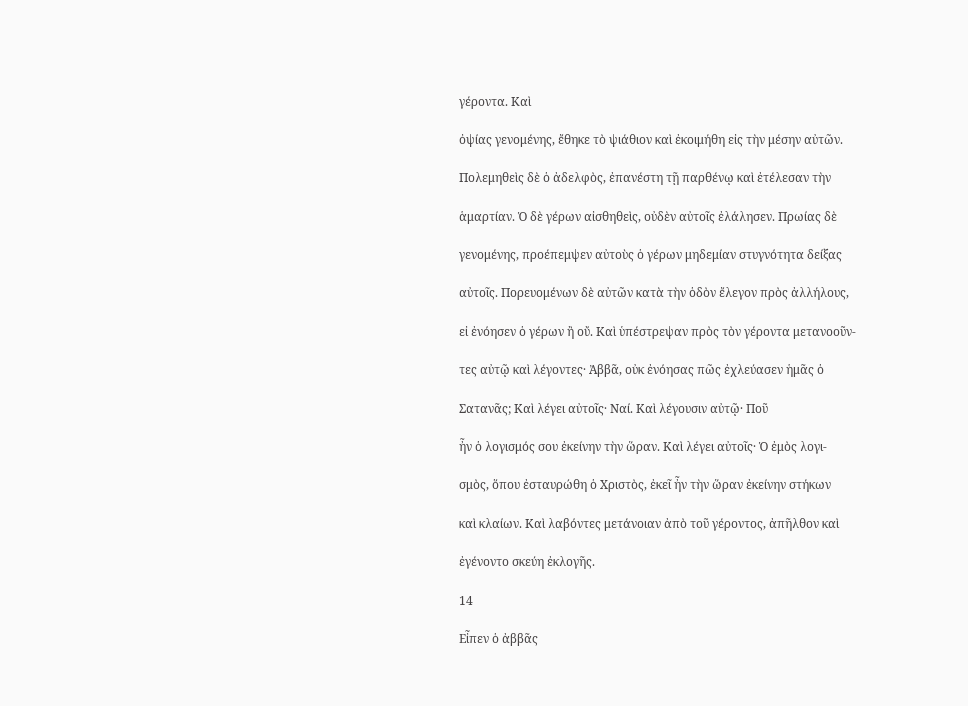γέροντα. Καὶ

ὀψίας γενομένης, ἔθηκε τὸ ψιάθιον καὶ ἐκοιμήθη εἰς τὴν μέσην αὐτῶν.

Πολεμηθεὶς δὲ ὁ ἀδελφὸς, ἐπανέστη τῇ παρθένῳ καὶ ἐτέλεσαν τὴν

ἁμαρτίαν. Ὁ δὲ γέρων αἰσθηθεὶς, οὐδὲν αὐτοῖς ἐλάλησεν. Πρωίας δὲ

γενομένης, προέπεμψεν αὐτοὺς ὁ γέρων μηδεμίαν στυγνότητα δείξας

αὐτοῖς. Πορευομένων δὲ αὐτῶν κατὰ τὴν ὁδὸν ἔλεγον πρὸς ἀλλήλους,

εἰ ἐνόησεν ὁ γέρων ἢ οὔ. Καὶ ὑπέστρεψαν πρὸς τὸν γέροντα μετανοοῦν-

τες αὐτῷ καὶ λέγοντες· Ἀββᾶ, οὐκ ἐνόησας πῶς ἐχλεύασεν ἡμᾶς ὁ

Σατανᾶς; Καὶ λέγει αὐτοῖς· Ναί. Καὶ λέγουσιν αὐτῷ· Ποῦ

ἦν ὁ λογισμός σου ἐκείνην τὴν ὥραν. Καὶ λέγει αὐτοῖς· Ὁ ἐμὸς λογι-

σμὸς, ὅπου ἐσταυρώθη ὁ Χριστὸς, ἐκεῖ ἦν τὴν ὥραν ἐκείνην στήκων

καὶ κλαίων. Καὶ λαβόντες μετάνοιαν ἀπὸ τοῦ γέροντος, ἀπῆλθον καὶ

ἐγένοντο σκεύη ἐκλογῆς.

14

Εἶπεν ὁ ἀββᾶς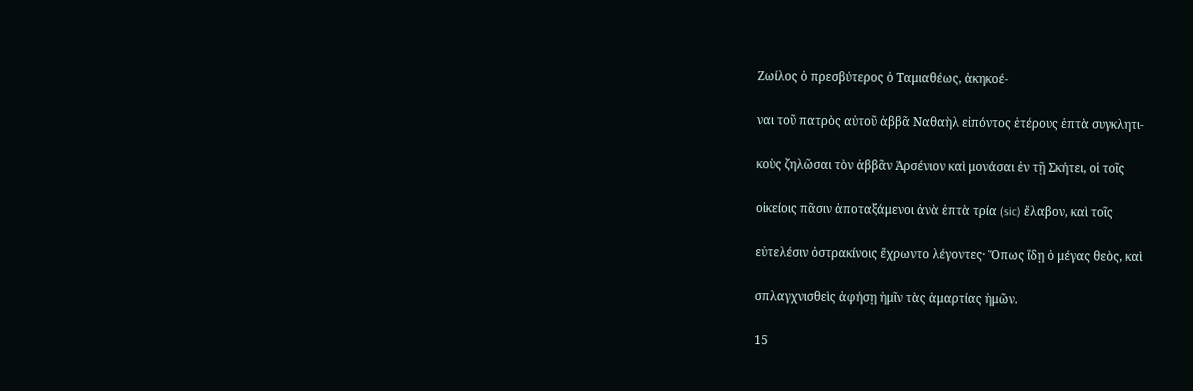Ζωίλος ὁ πρεσβύτερος ὁ Ταμιαθέως, ἀκηκοέ-

ναι τοῦ πατρὸς αὐτοῦ ἀββᾶ Ναθαὴλ εἰπόντος ἑτέρους ἑπτὰ συγκλητι-

κοὺς ζηλῶσαι τὸν ἀββᾶν Ἀρσένιον καὶ μονάσαι ἐν τῇ Σκήτει, οἱ τοῖς

οἰκείοις πᾶσιν ἀποταξάμενοι ἀνὰ ἑπτὰ τρία (sic) ἔλαβον, καὶ τοῖς

εὐτελέσιν ὀστρακίνοις ἔχρωντο λέγοντες· Ὅπως ἴδῃ ὁ μέγας θεὸς, καὶ

σπλαγχνισθεὶς ἀφήσῃ ἡμῖν τὰς ἁμαρτίας ἡμῶν.

15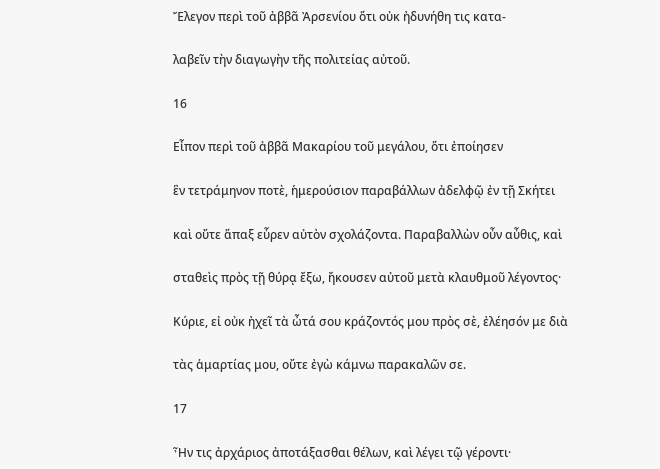Ἔλεγον περὶ τοῦ ἀββᾶ Ἀρσενίου ὅτι οὐκ ἠδυνήθη τις κατα-

λαβεῖν τὴν διαγωγὴν τῆς πολιτείας αὐτοῦ.

16

Εἶπον περὶ τοῦ ἀββᾶ Μακαρίου τοῦ μεγάλου, ὅτι ἐποίησεν

ἓν τετράμηνον ποτὲ, ἡμερούσιον παραβάλλων ἀδελφῷ ἐν τῇ Σκήτει

καὶ οὔτε ἅπαξ εὗρεν αὐτὸν σχολάζοντα. Παραβαλλὼν οὖν αὖθις, καὶ

σταθεὶς πρὸς τῇ θύρᾳ ἔξω, ἤκουσεν αὐτοῦ μετὰ κλαυθμοῦ λέγοντος·

Κύριε, εἰ οὐκ ἠχεῖ τὰ ὦτά σου κράζοντός μου πρὸς σὲ, ἐλέησόν με διὰ

τὰς ἁμαρτίας μου, οὔτε ἐγὼ κάμνω παρακαλῶν σε.

17

Ἦν τις ἀρχάριος ἀποτάξασθαι θέλων, καὶ λέγει τῷ γέροντι·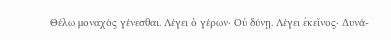Θέλω μοναχὸς γένεσθαι. Λέγει ὁ γέρων· Οὐ δύνῃ. Λέγει ἐκεῖνος· Δυνά-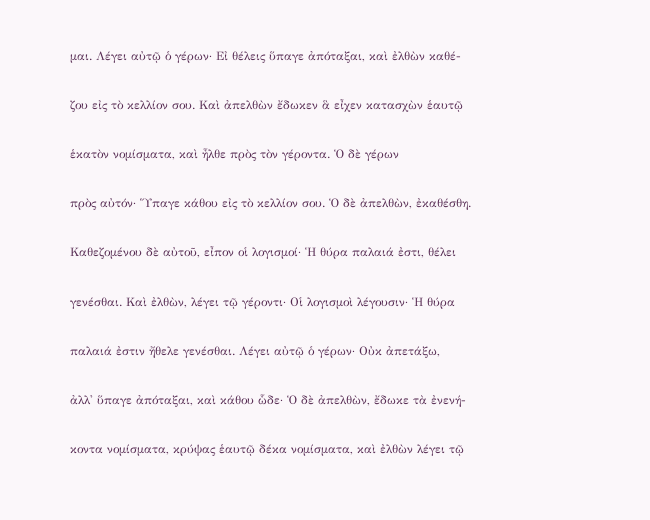μαι. Λέγει αὐτῷ ὁ γέρων· Εἰ θέλεις ὕπαγε ἀπόταξαι, καὶ ἐλθὼν καθέ-

ζου εἰς τὸ κελλίον σου. Καὶ ἀπελθὼν ἔδωκεν ἃ εἶχεν κατασχὼν ἑαυτῷ

ἑκατὸν νομίσματα, καὶ ἦλθε πρὸς τὸν γέροντα. Ὁ δὲ γέρων

πρὸς αὐτόν· Ὕπαγε κάθου εἰς τὸ κελλίον σου. Ὁ δὲ ἀπελθὼν, ἐκαθέσθη.

Καθεζομένου δὲ αὐτοῦ, εἶπον οἱ λογισμοί· Ἡ θύρα παλαιά ἐστι, θέλει

γενέσθαι. Καὶ ἐλθὼν, λέγει τῷ γέροντι· Οἱ λογισμοὶ λέγουσιν· Ἡ θύρα

παλαιά ἐστιν ἤθελε γενέσθαι. Λέγει αὐτῷ ὁ γέρων· Οὐκ ἀπετάξω,

ἀλλ' ὕπαγε ἀπόταξαι, καὶ κάθου ὧδε· Ὁ δὲ ἀπελθὼν, ἔδωκε τὰ ἐνενή-

κοντα νομίσματα, κρύψας ἑαυτῷ δέκα νομίσματα, καὶ ἐλθὼν λέγει τῷ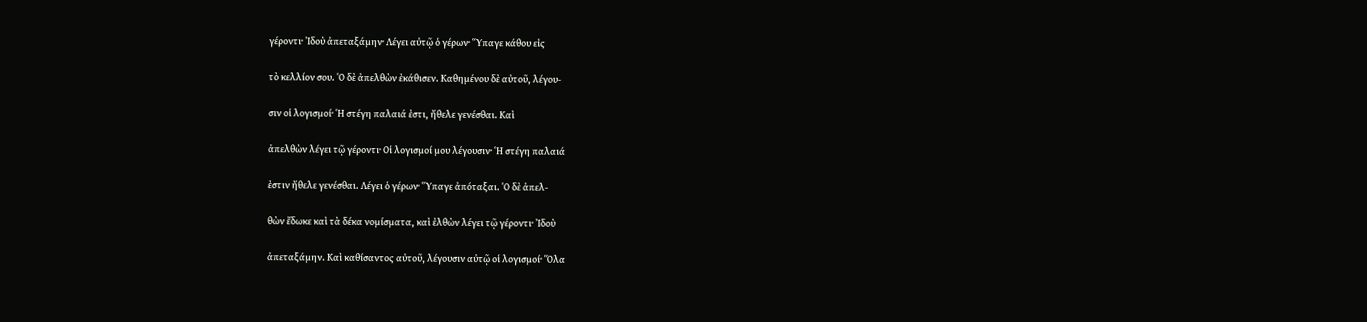γέροντι· Ἰδοὺ ἀπεταξάμην· Λέγει αὐτῷ ὁ γέρων· Ὕπαγε κάθου εἰς

τὸ κελλίον σου. Ὁ δὲ ἀπελθὼν ἐκάθισεν. Καθημένου δὲ αὐτοῦ, λέγου-

σιν οἱ λογισμοί· Ἡ στέγη παλαιά ἐστι, ἤθελε γενέσθαι. Καὶ

ἀπελθὼν λέγει τῷ γέροντι· Οἱ λογισμοί μου λέγουσιν· Ἡ στέγη παλαιά

ἐστιν ἤθελε γενέσθαι. Λέγει ὁ γέρων· Ὕπαγε ἀπόταξαι. Ὁ δὲ ἀπελ-

θὼν ἔδωκε καὶ τὰ δέκα νομίσματα, καὶ ἐλθὼν λέγει τῷ γέροντι· Ἰδοὺ

ἀπεταξάμην. Καὶ καθίσαντος αὐτοῦ, λέγουσιν αὐτῷ οἱ λογισμοί· Ὅλα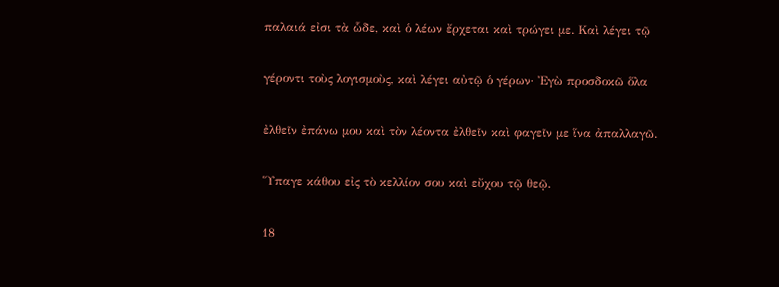παλαιά εἰσι τὰ ὧδε, καὶ ὁ λέων ἔρχεται καὶ τρώγει με. Καὶ λέγει τῷ

γέροντι τοὺς λογισμοὺς, καὶ λέγει αὐτῷ ὁ γέρων· Ἐγὼ προσδοκῶ ὅλα

ἐλθεῖν ἐπάνω μου καὶ τὸν λέοντα ἐλθεῖν καὶ φαγεῖν με ἵνα ἀπαλλαγῶ.

Ὕπαγε κάθου εἰς τὸ κελλίον σου καὶ εὔχου τῷ θεῷ.

18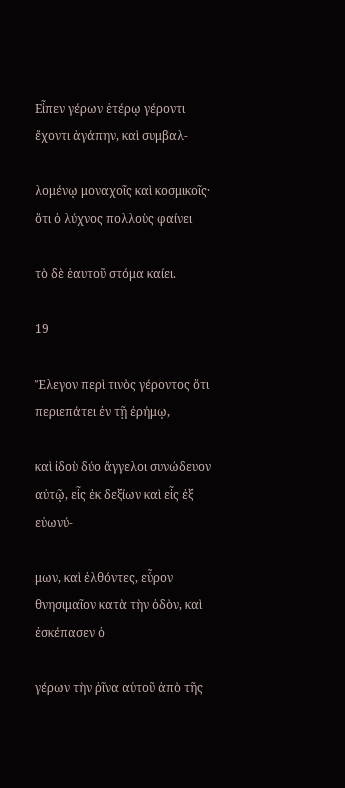Εἶπεν γέρων ἑτέρῳ γέροντι ἔχοντι ἀγάπην, καὶ συμβαλ-

λομένῳ μοναχοῖς καὶ κοσμικοῖς· ὅτι ὁ λύχνος πολλοὺς φαίνει

τὸ δὲ ἑαυτοῦ στόμα καίει.

19

Ἔλεγον περὶ τινὸς γέροντος ὅτι περιεπάτει ἐν τῇ ἐρήμῳ,

καὶ ἰδοὺ δύο ἄγγελοι συνώδευον αὐτῷ, εἷς ἐκ δεξίων καὶ εἷς ἐξ εὐωνύ-

μων, καὶ ἐλθόντες, εὗρον θνησιμαῖον κατὰ τὴν ὁδὸν, καὶ ἐσκέπασεν ὁ

γέρων τὴν ῥῖνα αὑτοῦ ἀπὸ τῆς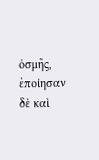ὀσμῆς, ἐποίησαν δὲ καὶ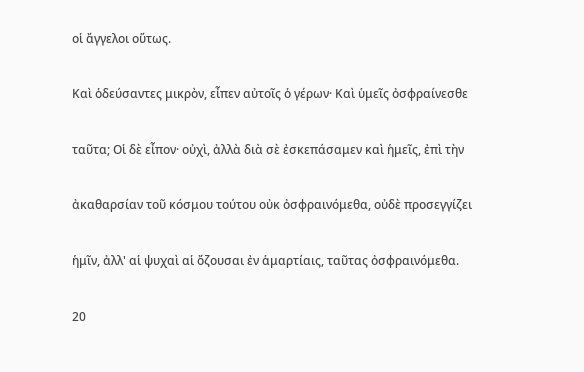οἱ ἄγγελοι οὕτως.

Καὶ ὁδεύσαντες μικρὸν, εἶπεν αὐτοῖς ὁ γέρων· Καὶ ὑμεῖς ὀσφραίνεσθε

ταῦτα; Οἱ δὲ εἶπον· οὐχὶ, ἀλλὰ διὰ σὲ ἐσκεπάσαμεν καὶ ἡμεῖς, ἐπὶ τὴν

ἀκαθαρσίαν τοῦ κόσμου τούτου οὐκ ὀσφραινόμεθα, οὐδὲ προσεγγίζει

ἡμῖν, ἀλλ' αἱ ψυχαὶ αἱ ὄζουσαι ἐν ἁμαρτίαις, ταῦτας ὀσφραινόμεθα.

20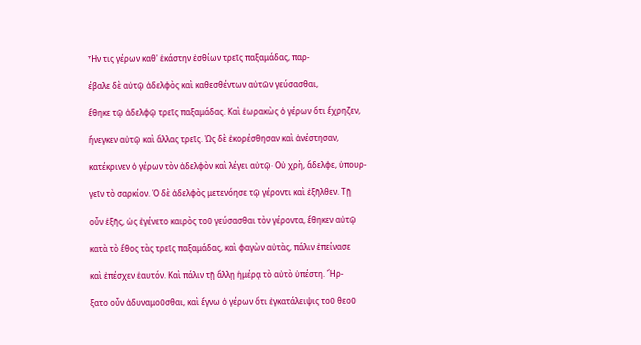Ἦν τις γέρων καθ' ἑκάστην ἐσθίων τρεῖς παξαμάδας, παρ-

έβαλε δὲ αὐτῷ ἀδελφὸς καὶ καθεσθέντων αὐτῶν γεύσασθαι,

ἔθηκε τῷ ἀδελφῷ τρεῖς παξαμάδας. Καὶ ἑωρακὼς ὁ γέρων ὅτι ἔχρηζεν,

ἤνεγκεν αὐτῷ καὶ ἄλλας τρεῖς. Ὡς δὲ ἐκορέσθησαν καὶ ἀνέστησαν,

κατέκρινεν ὁ γέρων τὸν ἀδελφὸν καὶ λέγει αὐτῷ· Οὐ χρὴ, ἄδελφε, ὑπουρ-

γεῖν τὸ σαρκίον. Ὁ δὲ ἀδελφὸς μετενόησε τῷ γέροντι καὶ ἐξῆλθεν. Τῇ

οὖν ἑξῆς, ὡς ἐγένετο καιρὸς τοῦ γεύσασθαι τὸν γέροντα, ἔθηκεν αὐτῷ

κατὰ τὸ ἔθος τὰς τρεῖς παξαμάδας, καὶ φαγὼν αὐτὰς, πάλιν ἐπείνασε

καὶ ἐπέσχεν ἑαυτόν. Καὶ πάλιν τῇ ἄλλῃ ἡμέρᾳ τὸ αὐτὸ ὑπέστη. Ἤρ-

ξατο οὖν ἀδυναμοῦσθαι, καὶ ἔγνω ὁ γέρων ὅτι ἐγκατάλειψις τοῦ θεοῦ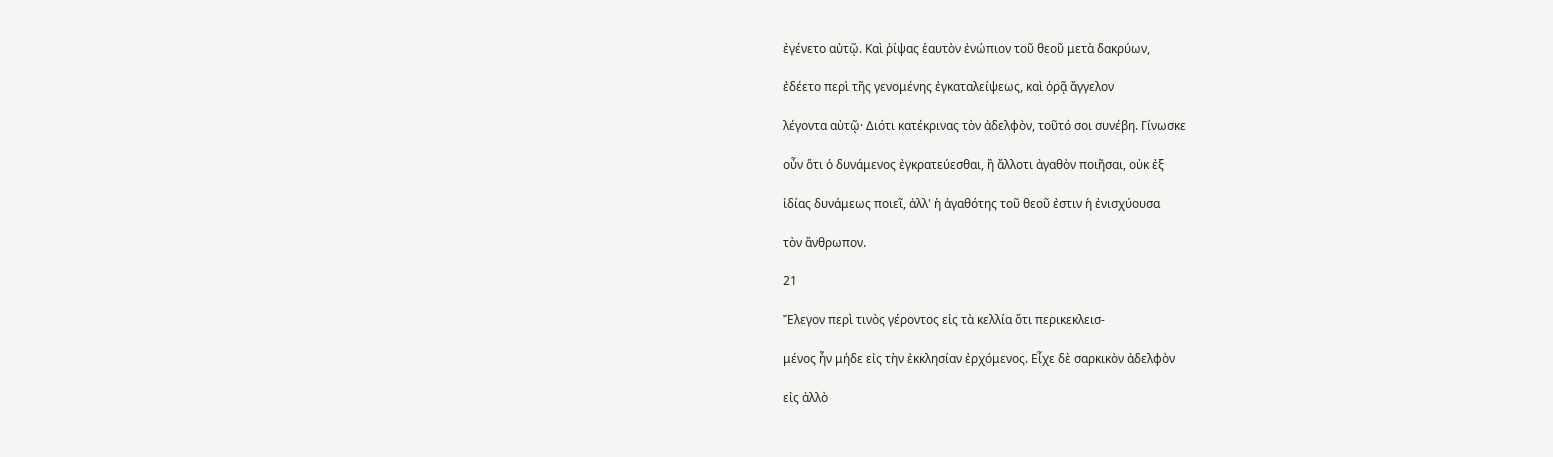ἐγένετο αὐτῷ. Καὶ ῥίψας ἑαυτὸν ἐνώπιον τοῦ θεοῦ μετὰ δακρύων,

ἐδέετο περὶ τῆς γενομένης ἐγκαταλείψεως, καὶ ὁρᾷ ἄγγελον

λέγοντα αὐτῷ· Διότι κατέκρινας τὸν ἀδελφὸν, τοῦτό σοι συνέβη. Γίνωσκε

οὖν ὅτι ὁ δυνάμενος ἐγκρατεύεσθαι, ἢ ἄλλοτι ἀγαθὸν ποιῆσαι, οὐκ ἐξ

ἰδίας δυνάμεως ποιεῖ, ἀλλ' ἡ ἀγαθότης τοῦ θεοῦ ἐστιν ἡ ἐνισχύουσα

τὸν ἄνθρωπον.

21

Ἔλεγον περὶ τινὸς γέροντος εἰς τὰ κελλία ὅτι περικεκλεισ-

μένος ἦν μήδε εἰς τὴν ἐκκλησίαν ἐρχόμενος. Εἶχε δὲ σαρκικὸν ἀδελφὸν

εἰς ἀλλὸ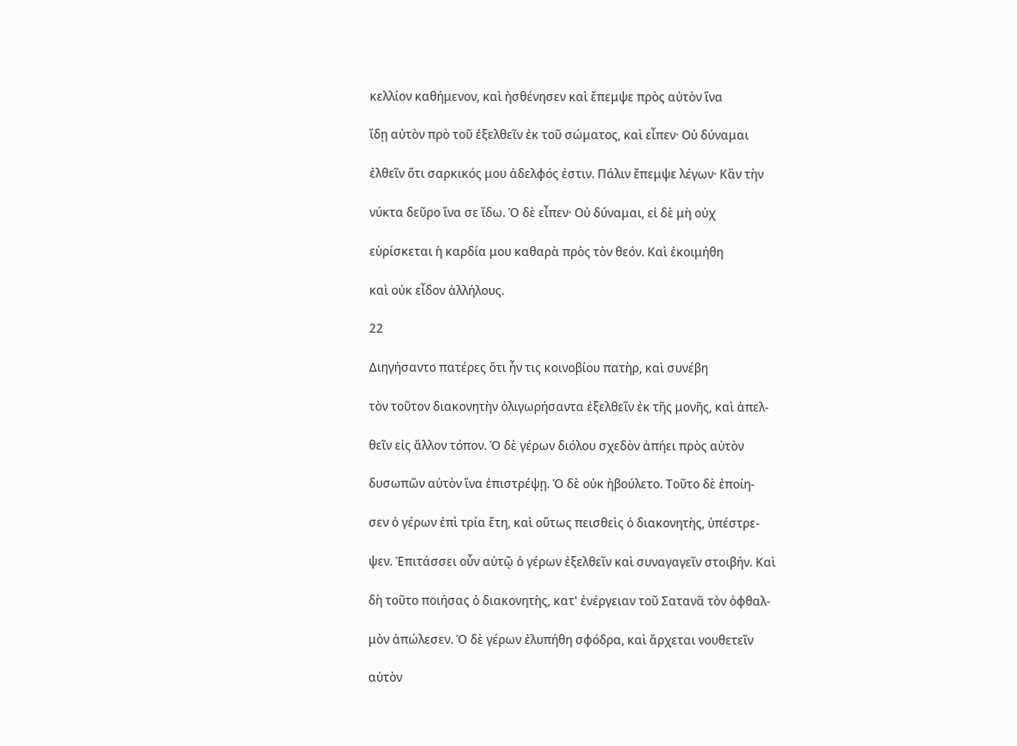κελλίον καθήμενον, καὶ ἠσθένησεν καὶ ἔπεμψε πρὸς αὐτὸν ἵνα

ἴδῃ αὐτὸν πρὸ τοῦ ἐξελθεῖν ἐκ τοῦ σώματος, καὶ εἶπεν· Οὐ δύναμαι

ἐλθεῖν ὅτι σαρκικός μου ἀδελφός ἐστιν. Πάλιν ἔπεμψε λέγων· Κἂν τὴν

νύκτα δεῦρο ἵνα σε ἴδω. Ὁ δὲ εἶπεν· Οὐ δύναμαι, εἰ δὲ μὴ οὐχ

εὑρίσκεται ἡ καρδία μου καθαρὰ πρὸς τὸν θεόν. Καὶ ἐκοιμήθη

καὶ οὐκ εἶδον ἀλλήλους.

22

Διηγήσαντο πατέρες ὅτι ἦν τις κοινοβίου πατὴρ, καὶ συνέβη

τὸν τοῦτον διακονητὴν ὀλιγωρήσαντα ἐξελθεῖν ἐκ τῆς μονῆς, καὶ ἀπελ-

θεῖν εἰς ἄλλον τόπον. Ὁ δὲ γέρων διόλου σχεδὸν ἀπήει πρὸς αὐτὸν

δυσωπῶν αὐτὸν ἵνα ἐπιστρέψῃ. Ὁ δὲ οὐκ ἠβούλετο. Τοῦτο δὲ ἐποίη-

σεν ὁ γέρων ἐπὶ τρία ἔτη, καὶ οὕτως πεισθεὶς ὁ διακονητὴς, ὑπέστρε-

ψεν. Ἐπιτάσσει οὖν αὐτῷ ὁ γέρων ἐξελθεῖν καὶ συναγαγεῖν στοιβήν. Καὶ

δὴ τοῦτο ποιήσας ὁ διακονητὴς, κατ' ἐνέργειαν τοῦ Σατανᾶ τὸν ὀφθαλ-

μὸν ἀπώλεσεν. Ὁ δὲ γέρων ἐλυπήθη σφόδρα, καὶ ἄρχεται νουθετεῖν

αὐτὸν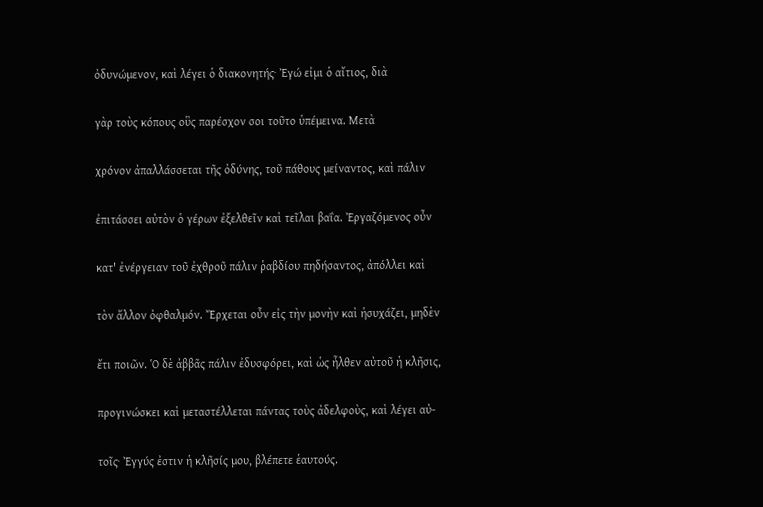ὀδυνώμενον, καὶ λέγει ὁ διακονητής· Ἐγώ εἰμι ὁ αἴτιος, διὰ

γὰρ τοὺς κόπους οὓς παρέσχον σοι τοῦτο ὑπέμεινα. Μετὰ

χρόνον ἀπαλλάσσεται τῆς ὀδύνης, τοῦ πάθους μείναντος, καὶ πάλιν

ἐπιτάσσει αὐτὸν ὁ γέρων ἐξελθεῖν καὶ τεῖλαι βαΐα. Ἐργαζόμενος οὖν

κατ' ἐνέργειαν τοῦ ἐχθροῦ πάλιν ῥαβδίου πηδήσαντος, ἀπόλλει καὶ

τὸν ἄλλον ὀφθαλμόν. Ἔρχεται οὖν εἰς τὴν μονὴν καὶ ἡσυχάζει, μηδὲν

ἔτι ποιῶν. Ὁ δὲ ἀββᾶς πάλιν ἐδυσφόρει, καὶ ὡς ἦλθεν αὐτοῦ ἡ κλῆσις,

προγινώσκει καὶ μεταστέλλεται πάντας τοὺς ἀδελφοὺς, καὶ λέγει αὐ-

τοῖς· Ἐγγύς ἐστιν ἡ κλῆσίς μου, βλέπετε ἑαυτούς.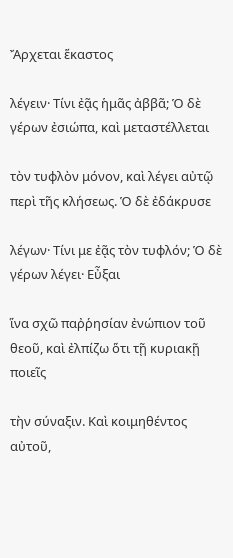Ἄρχεται ἕκαστος

λέγειν· Τίνι ἐᾷς ἡμᾶς ἀββᾶ; Ὁ δὲ γέρων ἐσιώπα, καὶ μεταστέλλεται

τὸν τυφλὸν μόνον, καὶ λέγει αὐτῷ περὶ τῆς κλήσεως. Ὁ δὲ ἐδάκρυσε

λέγων· Τίνι με ἐᾷς τὸν τυφλόν; Ὁ δὲ γέρων λέγει· Εὖξαι

ἵνα σχῶ παῤῥησίαν ἐνώπιον τοῦ θεοῦ, καὶ ἐλπίζω ὅτι τῇ κυριακῇ ποιεῖς

τὴν σύναξιν. Καὶ κοιμηθέντος αὐτοῦ,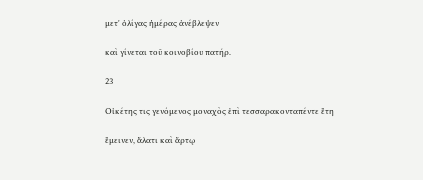μετ' ὀλίγας ἡμέρας ἀνέβλεψεν

καὶ γίνεται τοῦ κοινοβίου πατήρ.

23

Οἰκέτης τις γενόμενος μοναχὸς ἐπὶ τεσσαρακονταπέντε ἔτη

ἔμεινεν, ἅλατι καὶ ἄρτῳ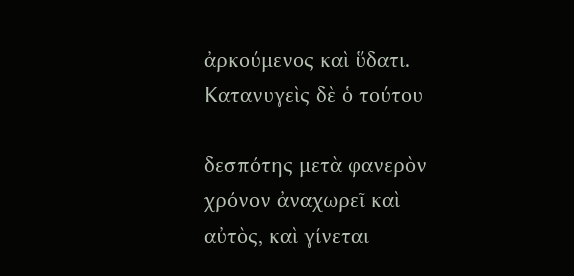ἀρκούμενος καὶ ὕδατι. Κατανυγεὶς δὲ ὁ τούτου

δεσπότης μετὰ φανερὸν χρόνον ἀναχωρεῖ καὶ αὐτὸς, καὶ γίνεται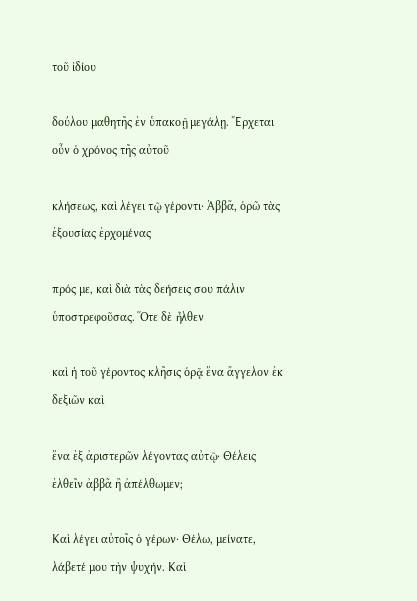τοῦ ἰδίου

δούλου μαθητῆς ἐν ὑπακοῇ μεγάλῃ. Ἔρχεται οὖν ὁ χρόνος τῆς αὐτοῦ

κλήσεως, καὶ λέγει τῷ γέροντι· Ἀββᾶ, ὁρῶ τὰς ἐξουσίας ἐρχομένας

πρός με, καὶ διὰ τὰς δεήσεις σου πάλιν ὑποστρεφοῦσας. Ὅτε δὲ ἦλθεν

καὶ ἡ τοῦ γέροντος κλῆσις ὁρᾷ ἕνα ἄγγελον ἐκ δεξιῶν καὶ

ἕνα ἐξ ἀριστερῶν λέγοντας αὐτῷ· Θέλεις ἐλθεῖν ἀββᾶ ἢ ἀπέλθωμεν;

Καὶ λέγει αὐτοῖς ὁ γέρων· Θέλω, μείνατε, λάβετέ μου τὴν ψυχήν. Καὶ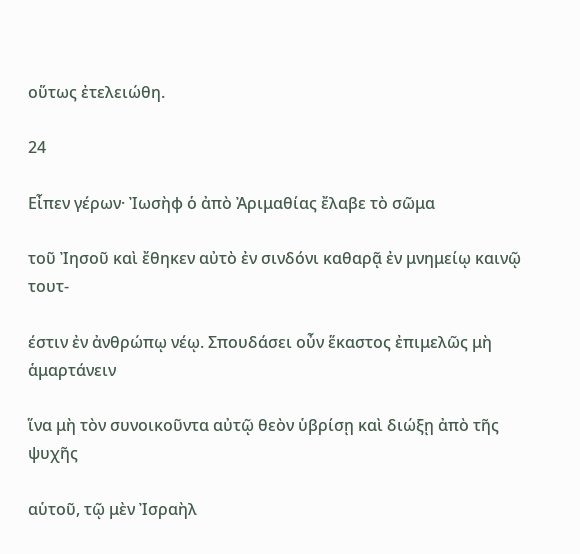οὕτως ἐτελειώθη.

24

Εἶπεν γέρων· Ἰωσὴφ ὁ ἀπὸ Ἀριμαθίας ἔλαβε τὸ σῶμα

τοῦ Ἰησοῦ καὶ ἔθηκεν αὐτὸ ἐν σινδόνι καθαρᾷ ἐν μνημείῳ καινῷ τουτ-

έστιν ἐν ἀνθρώπῳ νέῳ. Σπουδάσει οὖν ἕκαστος ἐπιμελῶς μὴ ἁμαρτάνειν

ἵνα μὴ τὸν συνοικοῦντα αὐτῷ θεὸν ὑβρίσῃ καὶ διώξῃ ἀπὸ τῆς ψυχῆς

αὑτοῦ, τῷ μὲν Ἰσραὴλ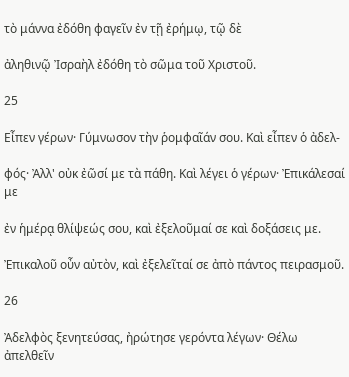τὸ μάννα ἐδόθη φαγεῖν ἐν τῇ ἐρήμῳ, τῷ δὲ

ἀληθινῷ Ἰσραὴλ ἐδόθη τὸ σῶμα τοῦ Χριστοῦ.

25

Εἶπεν γέρων· Γύμνωσον τὴν ῥομφαῖάν σου. Καὶ εἶπεν ὁ ἀδελ-

φός· Ἀλλ' οὐκ ἐῶσί με τὰ πάθη. Καὶ λέγει ὁ γέρων· Ἐπικάλεσαί με

ἐν ἡμέρᾳ θλίψεώς σου, καὶ ἐξελοῦμαί σε καὶ δοξάσεις με.

Ἐπικαλοῦ οὖν αὐτὸν, καὶ ἐξελεῖταί σε ἀπὸ πάντος πειρασμοῦ.

26

Ἀδελφὸς ξενητεύσας, ἠρώτησε γερόντα λέγων· Θέλω ἀπελθεῖν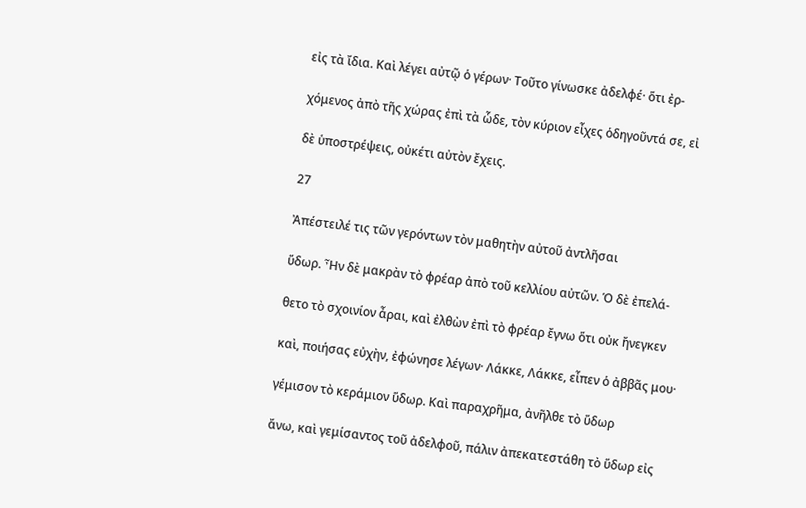εἰς τὰ ἴδια. Καὶ λέγει αὐτῷ ὁ γέρων· Τοῦτο γίνωσκε ἀδελφέ· ὅτι ἐρ-

χόμενος ἀπὸ τῆς χώρας ἐπὶ τὰ ὧδε, τὸν κύριον εἶχες ὁδηγοῦντά σε, εἰ

δὲ ὑποστρέψεις, οὐκέτι αὐτὸν ἔχεις.

27

Ἀπέστειλέ τις τῶν γερόντων τὸν μαθητὴν αὐτοῦ ἀντλῆσαι

ὕδωρ. Ἦν δὲ μακρὰν τὸ φρέαρ ἀπὸ τοῦ κελλίου αὐτῶν. Ὁ δὲ ἐπελά-

θετο τὸ σχοινίον ἆραι, καὶ ἐλθὼν ἐπὶ τὸ φρέαρ ἔγνω ὅτι οὐκ ἤνεγκεν

καὶ, ποιήσας εὐχὴν, ἐφώνησε λέγων· Λάκκε, Λάκκε, εἶπεν ὁ ἀββᾶς μου·

γέμισον τὸ κεράμιον ὕδωρ. Καὶ παραχρῆμα, ἀνῆλθε τὸ ὕδωρ

ἄνω, καὶ γεμίσαντος τοῦ ἀδελφοῦ, πάλιν ἀπεκατεστάθη τὸ ὕδωρ εἰς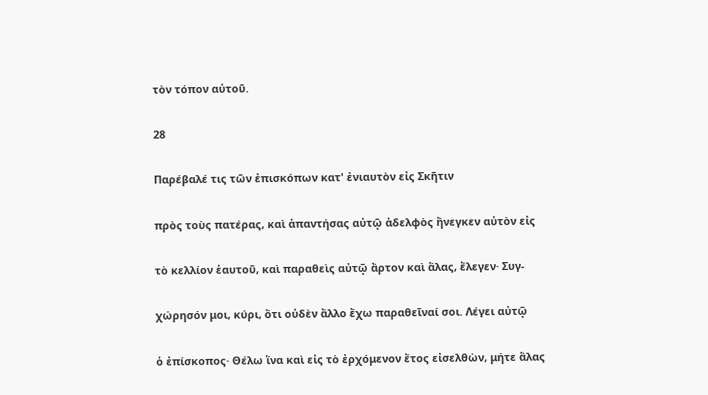τὸν τόπον αὐτοῦ.

28

Παρέβαλέ τις τῶν ἐπισκόπων κατ' ἐνιαυτὸν εἰς Σκῆτιν

πρὸς τοὺς πατέρας, καὶ ἀπαντήσας αὐτῷ ἀδελφὸς ἤνεγκεν αὐτὸν εἰς

τὸ κελλίον ἑαυτοῦ, καὶ παραθεὶς αὐτῷ ἄρτον καὶ ἅλας, ἔλεγεν· Συγ-

χώρησόν μοι, κύρι, ὅτι οὐδὲν ἄλλο ἔχω παραθεῖναί σοι. Λέγει αὐτῷ

ὁ ἐπίσκοπος· Θέλω ἵνα καὶ εἰς τὸ ἐρχόμενον ἔτος εἰσελθὼν, μήτε ἅλας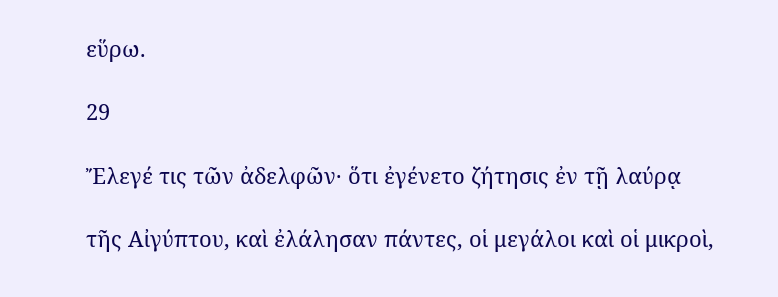εὕρω.

29

Ἔλεγέ τις τῶν ἀδελφῶν· ὅτι ἐγένετο ζήτησις ἐν τῇ λαύρᾳ

τῆς Αἰγύπτου, καὶ ἐλάλησαν πάντες, οἱ μεγάλοι καὶ οἱ μικροὶ,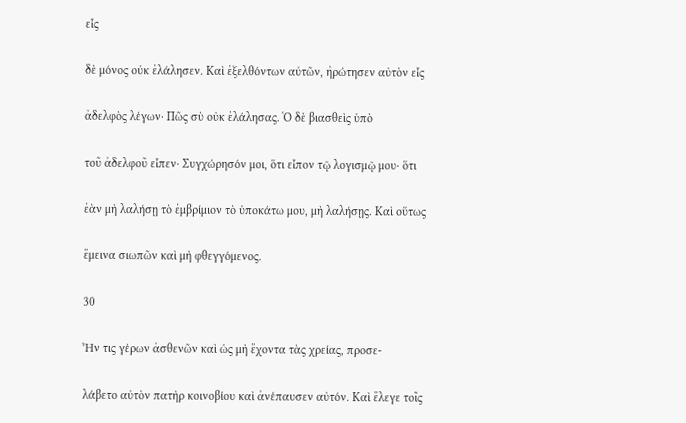εἷς

δὲ μόνος οὐκ ἐλάλησεν. Καὶ ἐξελθόντων αὐτῶν, ἠρώτησεν αὐτὸν εἷς

ἀδελφὸς λέγων· Πῶς σὺ οὐκ ἐλάλησας. Ὁ δὲ βιασθεὶς ὑπὸ

τοῦ ἀδελφοῦ εἶπεν· Συγχώρησόν μοι, ὅτι εἶπον τῷ λογισμῷ μου· ὅτι

ἐὰν μὴ λαλήσῃ τὸ ἐμβρίμιον τὸ ὑποκάτω μου, μὴ λαλήσῃς. Καὶ οὕτως

ἔμεινα σιωπῶν καὶ μὴ φθεγγόμενος.

30

Ἦν τις γέρων ἀσθενῶν καὶ ὡς μὴ ἔχοντα τὰς χρείας, προσε-

λάβετο αὐτὸν πατὴρ κοινοβίου καὶ ἀνέπαυσεν αὐτόν. Καὶ ἔλεγε τοῖς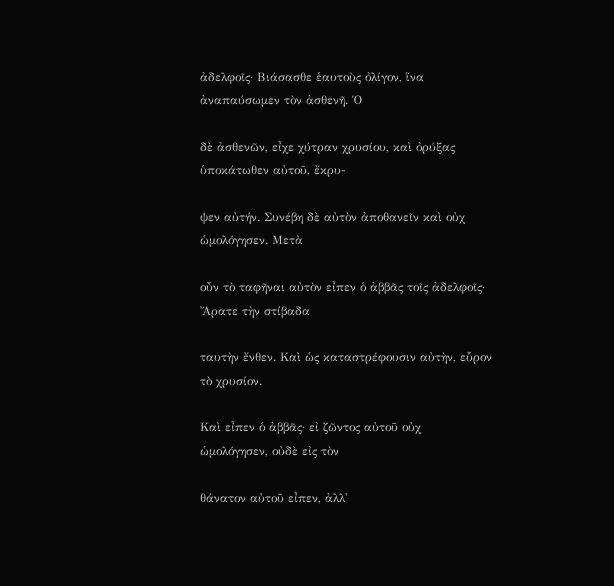ἀδελφοῖς· Βιάσασθε ἑαυτοὺς ὀλίγον, ἵνα ἀναπαύσωμεν τὸν ἀσθενῆ. Ὁ

δὲ ἀσθενῶν, εἶχε χύτραν χρυσίου, καὶ ὀρύξας ὑποκάτωθεν αὐτοῦ, ἔκρυ-

ψεν αὐτήν. Συνέβη δὲ αὐτὸν ἀποθανεῖν καὶ οὐχ ὡμολόγησεν. Μετὰ

οὖν τὸ ταφῆναι αὐτὸν εἶπεν ὁ ἀββᾶς τοῖς ἀδελφοῖς· Ἄρατε τὴν στίβαδα

ταυτὴν ἔνθεν. Καὶ ὡς καταστρέφουσιν αὐτὴν, εὗρον τὸ χρυσίον.

Καὶ εἶπεν ὁ ἀββᾶς· εἰ ζῶντος αὐτοῦ οὐχ ὡμολόγησεν, οὐδὲ εἰς τὸν

θάνατον αὐτοῦ εἶπεν, ἀλλ'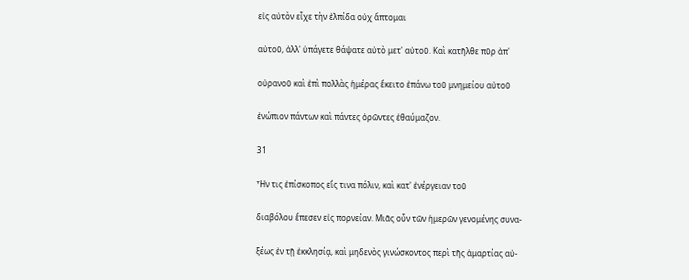εἰς αὐτὸν εἶχε τὴν ἐλπίδα οὐχ ἅπτομαι

αὐτοῦ, ἀλλ' ὑπάγετε θάψατε αὐτὸ μετ' αὐτοῦ. Καὶ κατῆλθε πῦρ ἀπ'

οὐρανοῦ καὶ ἐπὶ πολλὰς ἡμέρας ἔκειτο ἐπάνω τοῦ μνημείου αὐτοῦ

ἐνώπιον πάντων καὶ πάντες ὁρῶντες ἐθαύμαζον.

31

Ἦν τις ἐπίσκοπος εἴς τινα πόλιν, καὶ κατ' ἐνέργειαν τοῦ

διαβόλου ἔπεσεν εἰς πορνείαν. Μιᾶς οὖν τῶν ἡμερῶν γενομένης συνα-

ξέως ἐν τῇ ἐκκλησίᾳ, καὶ μηδενὸς γινώσκοντος περὶ τῆς ἁμαρτίας αὐ-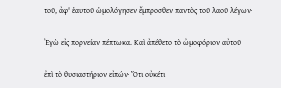τοῦ, ἀφ' ἑαυτοῦ ὡμολόγησεν ἔμπροσθεν παντὸς τοῦ λαοῦ λέγων·

Ἐγὼ εἰς πορνείαν πέπτωκα. Καὶ ἀπέθετο τὸ ὠμοφόριον αὐτοῦ

ἐπὶ τὸ θυσιαστήριον εἰπών· Ὅτι οὐκέτι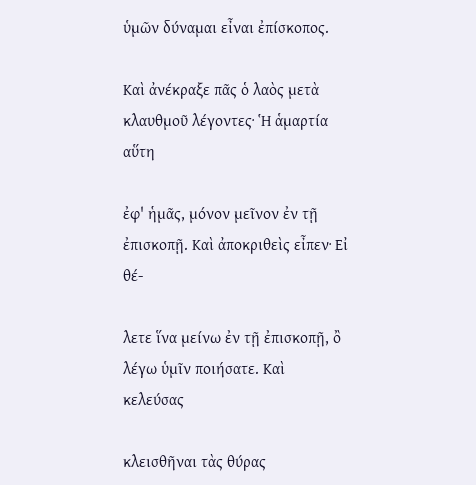ὑμῶν δύναμαι εἶναι ἐπίσκοπος.

Καὶ ἀνέκραξε πᾶς ὁ λαὸς μετὰ κλαυθμοῦ λέγοντες· Ἡ ἁμαρτία αὕτη

ἐφ' ἡμᾶς, μόνον μεῖνον ἐν τῇ ἐπισκοπῇ. Καὶ ἀποκριθεὶς εἶπεν· Εἰ θέ-

λετε ἵνα μείνω ἐν τῇ ἐπισκοπῇ, ὂ λέγω ὑμῖν ποιήσατε. Καὶ κελεύσας

κλεισθῆναι τὰς θύρας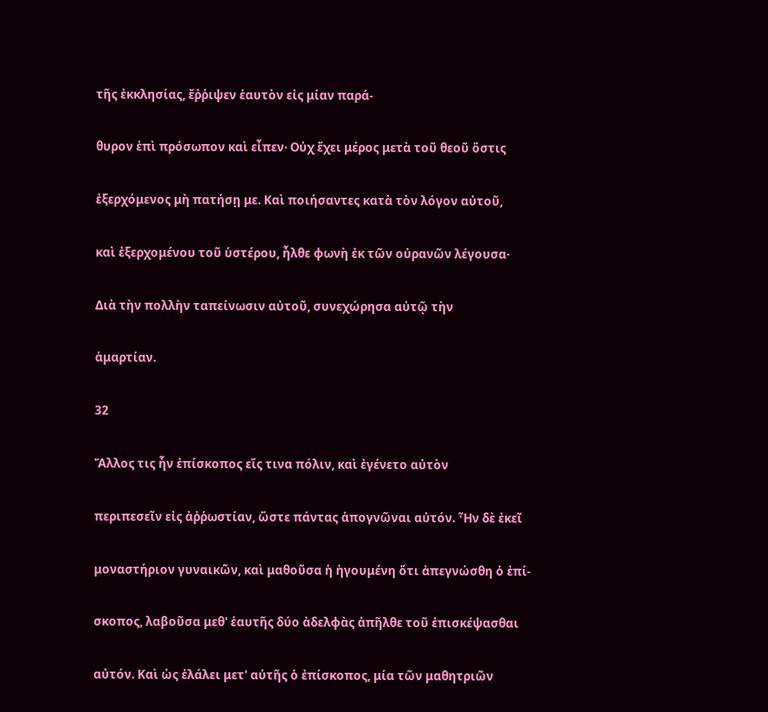τῆς ἐκκλησίας, ἔῤῥιψεν ἑαυτὸν εἰς μίαν παρά-

θυρον ἑπὶ πρόσωπον καὶ εἶπεν· Οὐχ ἔχει μέρος μετὰ τοῦ θεοῦ ὅστις

ἐξερχόμενος μὴ πατήσῃ με. Καὶ ποιήσαντες κατὰ τὸν λόγον αὐτοῦ,

καὶ ἐξερχομένου τοῦ ὑστέρου, ἦλθε φωνὴ ἐκ τῶν οὐρανῶν λέγουσα·

Διὰ τὴν πολλὴν ταπείνωσιν αὐτοῦ, συνεχώρησα αὐτῷ τὴν

ἁμαρτίαν.

32

Ἄλλος τις ἦν ἐπίσκοπος εἴς τινα πόλιν, καὶ ἐγένετο αὐτὸν

περιπεσεῖν εἰς ἀῤῥωστίαν, ὥστε πάντας ἀπογνῶναι αὐτόν. Ἦν δὲ ἐκεῖ

μοναστήριον γυναικῶν, καὶ μαθοῦσα ἡ ἡγουμένη ὅτι ἀπεγνώσθη ὁ ἐπί-

σκοπος, λαβοῦσα μεθ' ἑαυτῆς δύο ἀδελφὰς ἀπῆλθε τοῦ ἐπισκέψασθαι

αὐτόν. Καὶ ὡς ἐλάλει μετ' αὐτῆς ὁ ἐπίσκοπος, μία τῶν μαθητριῶν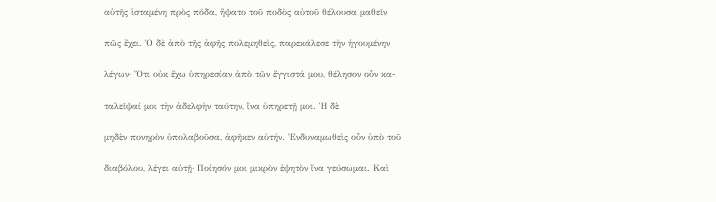αὑτῆς ἱσταμένη πρὸς πόδα, ἥψατο τοῦ ποδὸς αὐτοῦ θέλουσα μαθεῖν

πῶς ἔχει. Ὁ δὲ ἀπὸ τῆς ἀφῆς πολεμηθεὶς, παρεκάλεσε τὴν ἡγουμένην

λέγων· Ὅτι οὐκ ἔχω ὑπηρεσίαν ἀπὸ τῶν ἔγγιστά μου, θέλησον οὖν κα-

ταλεῖψαί μοι τὴν ἀδελφὴν ταύτην, ἵνα ὑπηρετῇ μοι. Ἡ δὲ

μηδὲν πονηρὸν ὑπολαβοῦσα, ἀφῆκεν αὐτήν. Ἐνδυναμωθεὶς οὖν ὑπὸ τοῦ

διαβόλου, λέγει αὐτῇ· Ποίησόν μοι μικρὸν ἑψητὸν ἵνα γεύσωμαι. Καὶ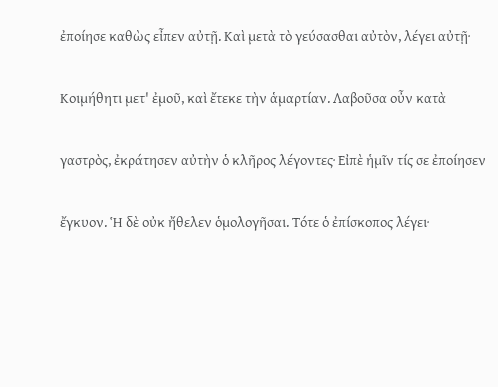ἐποίησε καθὼς εἶπεν αὐτῇ. Καὶ μετὰ τὸ γεύσασθαι αὐτὸν, λέγει αὐτῇ·

Κοιμήθητι μετ' ἐμοῦ, καὶ ἔτεκε τὴν ἁμαρτίαν. Λαβοῦσα οὖν κατὰ

γαστρὸς, ἐκράτησεν αὐτὴν ὁ κλῆρος λέγοντες· Εἰπὲ ἡμῖν τίς σε ἐποίησεν

ἔγκυον. Ἡ δὲ οὐκ ἤθελεν ὁμολογῆσαι. Τότε ὁ ἐπίσκοπος λέγει·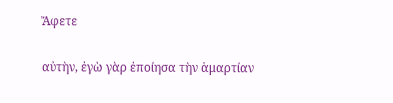Ἄφετε

αὐτὴν, ἐγὼ γὰρ ἐποίησα τὴν ἁμαρτίαν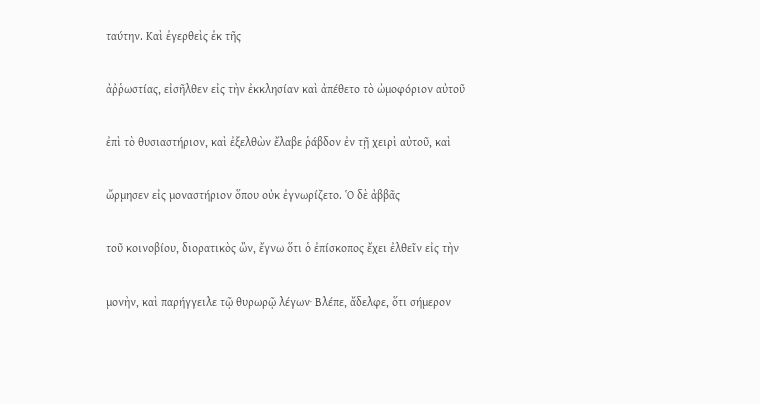ταύτην. Καὶ ἐγερθεὶς ἐκ τῆς

ἀῤῥωστίας, εἰσῆλθεν εἰς τὴν ἐκκλησίαν καὶ ἀπέθετο τὸ ὠμοφόριον αὐτοῦ

ἐπὶ τὸ θυσιαστήριον, καὶ ἐξελθὼν ἔλαβε ῥάβδον ἐν τῇ χειρὶ αὐτοῦ, καὶ

ὤρμησεν εἰς μοναστήριον ὅπου οὐκ ἐγνωρίζετο. Ὁ δὲ ἀββᾶς

τοῦ κοινοβίου, διορατικὸς ὢν, ἔγνω ὅτι ὁ ἐπίσκοπος ἔχει ἐλθεῖν εἰς τὴν

μονὴν, καὶ παρήγγειλε τῷ θυρωρῷ λέγων· Βλέπε, ἄδελφε, ὅτι σήμερον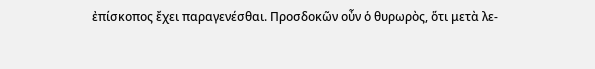ἐπίσκοπος ἔχει παραγενέσθαι. Προσδοκῶν οὖν ὁ θυρωρὸς, ὅτι μετὰ λε-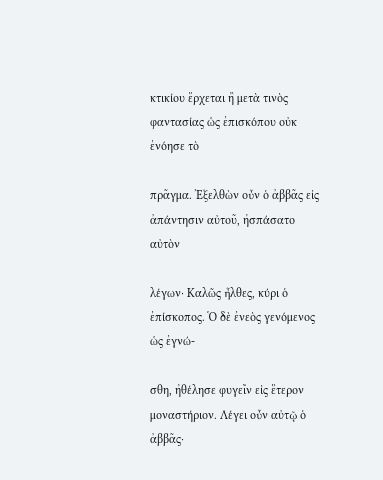κτικίου ἔρχεται ἢ μετὰ τινὸς φαντασίας ὡς ἐπισκόπου οὐκ ἐνόησε τὸ

πρᾶγμα. Ἐξελθὼν οὖν ὁ ἀββᾶς εἰς ἀπάντησιν αὐτοῦ, ἠσπάσατο αὐτὸν

λέγων· Καλῶς ἦλθες, κύρι ὁ ἐπίσκοπος. Ὁ δὲ ἐνεὸς γενόμενος ὡς ἐγνώ-

σθη, ἠθέλησε φυγεῖν εἰς ἕτερον μοναστήριον. Λέγει οὖν αὐτῷ ὁ ἀββᾶς·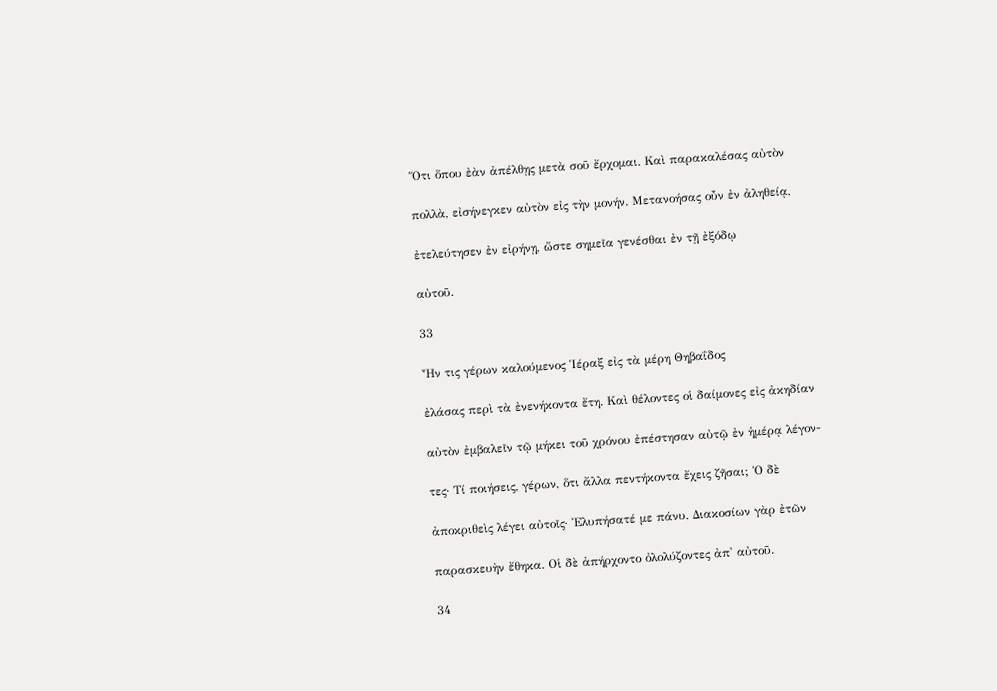Ὅτι ὅπου ἐὰν ἀπέλθῃς μετὰ σοῦ ἔρχομαι. Καὶ παρακαλέσας αὐτὸν

πολλὰ, εἰσήνεγκεν αὐτὸν εἰς τὴν μονήν. Μετανοήσας οὖν ἐν ἀληθείᾳ,

ἐτελεύτησεν ἐν εἰρήνῃ, ὥστε σημεῖα γενέσθαι ἐν τῇ ἐξόδῳ

αὐτοῦ.

33

Ἦν τις γέρων καλούμενος Ἱέραξ εἰς τὰ μέρη Θηβαΐδος

ἐλάσας περὶ τὰ ἐνενήκοντα ἔτη. Καὶ θέλοντες οἱ δαίμονες εἰς ἀκηδίαν

αὐτὸν ἐμβαλεῖν τῷ μήκει τοῦ χρόνου ἐπέστησαν αὐτῷ ἐν ἡμέρᾳ λέγον-

τες· Τί ποιήσεις, γέρων, ὅτι ἄλλα πεντήκοντα ἔχεις ζῆσαι; Ὁ δὲ

ἀποκριθεὶς λέγει αὐτοῖς· Ἐλυπήσατέ με πάνυ. Διακοσίων γὰρ ἐτῶν

παρασκευὴν ἔθηκα. Οἱ δὲ ἀπήρχοντο ὀλολύζοντες ἀπ' αὐτοῦ.

34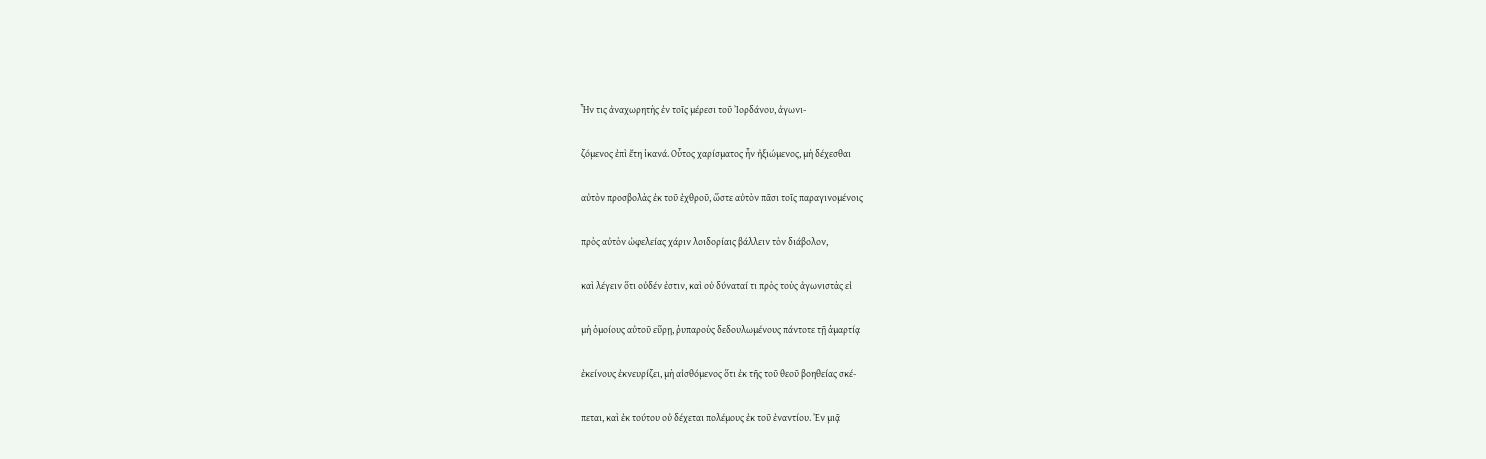Ἦν τις ἀναχωρητὴς ἐν τοῖς μέρεσι τοῦ Ἰορδάνου, ἀγωνι-

ζόμενος ἐπὶ ἔτη ἱκανά. Οὗτος χαρίσματος ἦν ἠξιώμενος, μὴ δέχεσθαι

αὐτὸν προσβολὰς ἐκ τοῦ ἐχθροῦ, ὥστε αὐτὸν πᾶσι τοῖς παραγινομένοις

πρὸς αὐτὸν ὠφελείας χάριν λοιδορίαις βάλλειν τὸν διάβολον,

καὶ λέγειν ὅτι οὐδέν ἐστιν, καὶ οὐ δύναταί τι πρὸς τοὺς ἀγωνιστὰς εἰ

μὴ ὁμοίους αὐτοῦ εὕρῃ, ῥυπαροὺς δεδουλωμένους πάντοτε τῇ ἁμαρτίᾳ

ἐκείνους ἐκνευρίζει, μὴ αἰσθόμενος ὅτι ἐκ τῆς τοῦ θεοῦ βοηθείας σκέ-

πεται, καὶ ἐκ τούτου οὐ δέχεται πολέμους ἐκ τοῦ ἐναντίου. Ἐν μιᾷ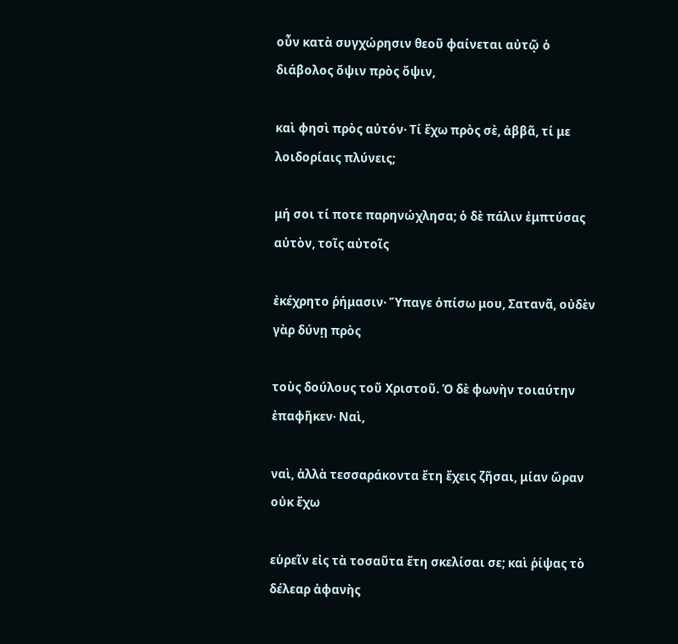οὖν κατὰ συγχώρησιν θεοῦ φαίνεται αὐτῷ ὁ διάβολος ὄψιν πρὸς ὄψιν,

καὶ φησὶ πρὸς αὐτόν· Τί ἔχω πρὸς σὲ, ἀββᾶ, τί με λοιδορίαις πλύνεις;

μή σοι τί ποτε παρηνώχλησα; ὁ δὲ πάλιν ἐμπτύσας αὐτὸν, τοῖς αὐτοῖς

ἐκέχρητο ῥήμασιν· Ὕπαγε ὀπίσω μου, Σατανᾶ, οὐδὲν γὰρ δύνῃ πρὸς

τοὺς δούλους τοῦ Χριστοῦ. Ὁ δὲ φωνὴν τοιαύτην ἐπαφῆκεν· Ναὶ,

ναὶ, ἀλλὰ τεσσαράκοντα ἔτη ἔχεις ζῆσαι, μίαν ὥραν οὐκ ἔχω

εὑρεῖν εἰς τὰ τοσαῦτα ἔτη σκελίσαι σε; καὶ ῥίψας τὸ δέλεαρ ἀφανὴς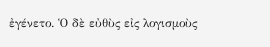ἐγένετο. Ὁ δὲ εὐθὺς εἰς λογισμοὺς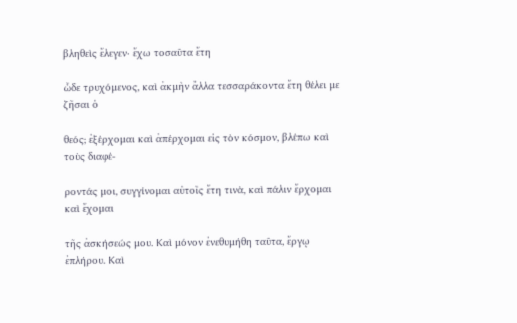βληθεὶς ἔλεγεν· ἔχω τοσαῦτα ἔτη

ὧδε τρυχόμενος, καὶ ἀκμὴν ἄλλα τεσσαράκοντα ἔτη θέλει με ζῆσαι ὁ

θεός; ἐξέρχομαι καὶ ἀπέρχομαι εἰς τὸν κόσμον, βλέπω καὶ τοὺς διαφέ-

ροντάς μοι, συγγίνομαι αὐτοῖς ἔτη τινὰ, καὶ πάλιν ἔρχομαι καὶ ἔχομαι

τῆς ἀσκήσεώς μου. Καὶ μόνον ἐνεθυμήθη ταῦτα, ἔργῳ ἐπλήρου. Καὶ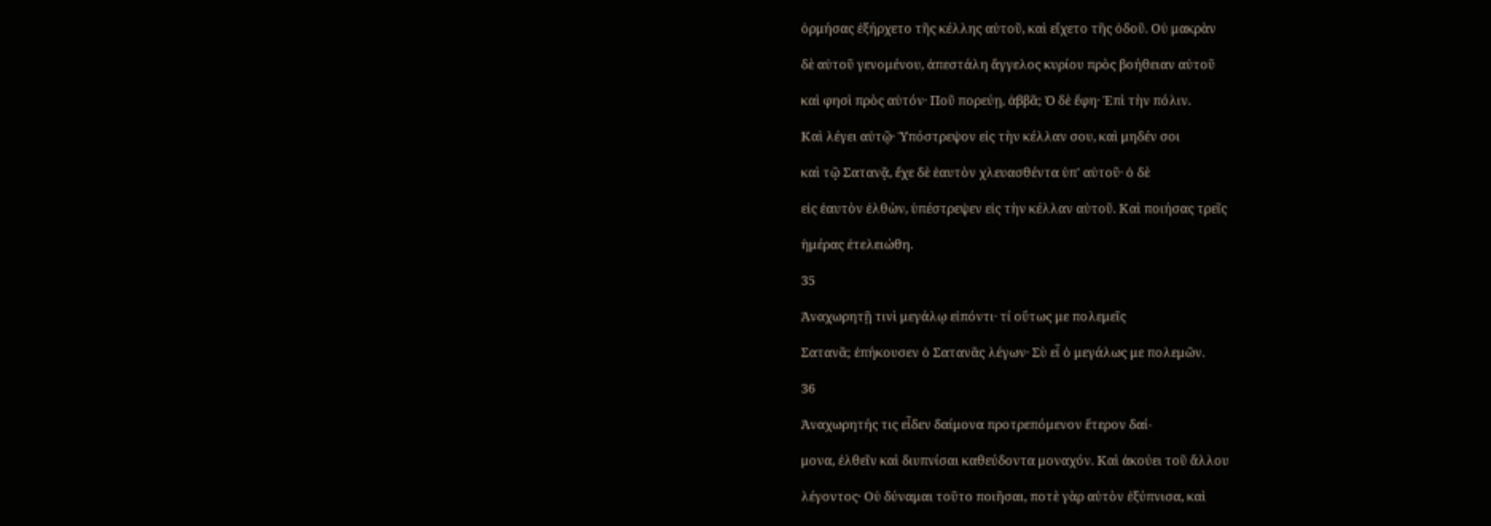ὁρμήσας ἐξήρχετο τῆς κέλλης αὑτοῦ, καὶ εἴχετο τῆς ὁδοῦ. Οὐ μακρὰν

δὲ αὐτοῦ γενομένου, ἀπεστάλη ἄγγελος κυρίου πρὸς βοήθειαν αὐτοῦ

καὶ φησὶ πρὸς αὐτόν· Ποῦ πορεύῃ, ἀββᾶ; Ὁ δὲ ἔφη· Ἐπὶ τὴν πόλιν.

Καὶ λέγει αὐτῷ· Ὑπόστρεψον εἰς τὴν κέλλαν σου, καὶ μηδέν σοι

καὶ τῷ Σατανᾷ, ἔχε δὲ ἑαυτὸν χλευασθέντα ὑπ' αὐτοῦ· ὁ δὲ

εἰς ἑαυτὸν ἐλθὼν, ὑπέστρεψεν εἰς τὴν κέλλαν αὑτοῦ. Καὶ ποιήσας τρεῖς

ἡμέρας ἐτελειώθη.

35

Ἀναχωρητῇ τινὶ μεγάλῳ εἰπόντι· τί οὕτως με πολεμεῖς

Σατανᾶ; ἐπήκουσεν ὁ Σατανᾶς λέγων· Σὺ εἶ ὁ μεγάλως με πολεμῶν.

36

Ἀναχωρητής τις εἶδεν δαίμονα προτρεπόμενον ἕτερον δαί-

μονα, ἐλθεῖν καὶ διυπνίσαι καθεύδοντα μοναχόν. Καὶ ἀκούει τοῦ ἄλλου

λέγοντος· Οὐ δύναμαι τοῦτο ποιῆσαι, ποτὲ γὰρ αὐτὸν ἐξύπνισα, καὶ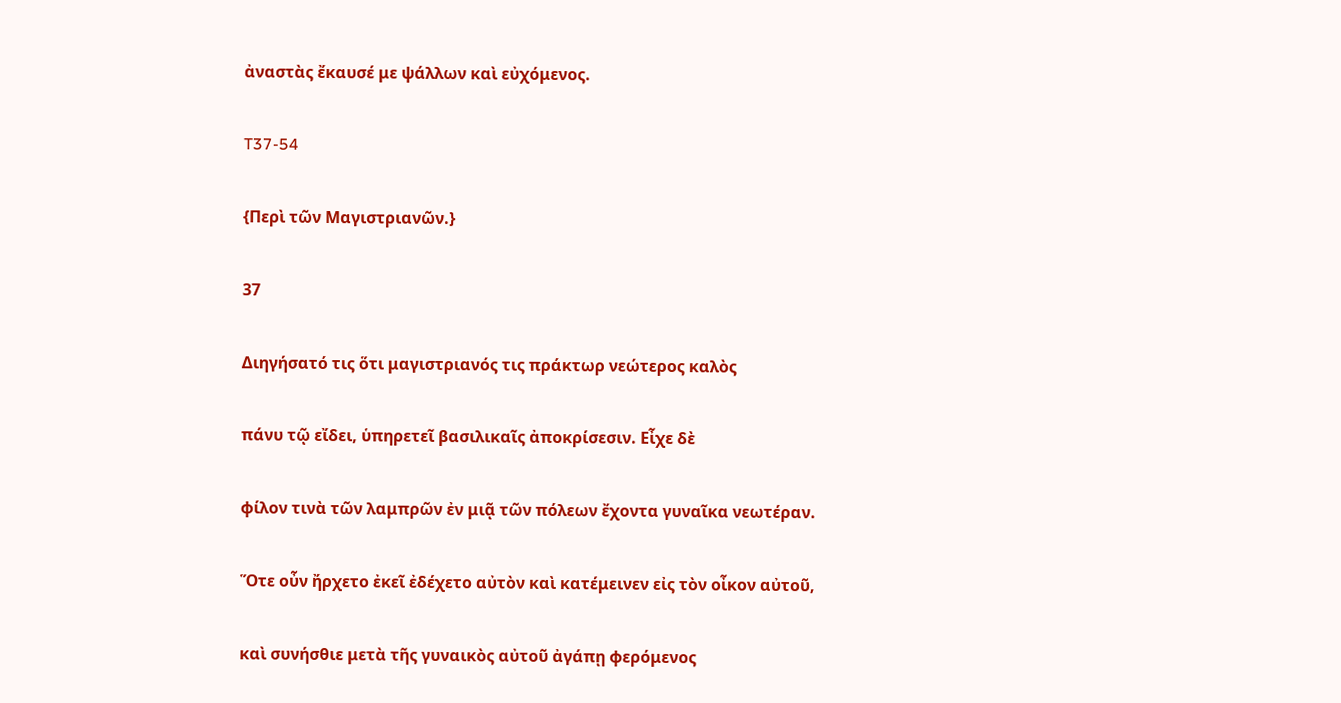ἀναστὰς ἔκαυσέ με ψάλλων καὶ εὐχόμενος.

T37-54

{Περὶ τῶν Μαγιστριανῶν.}

37

Διηγήσατό τις ὅτι μαγιστριανός τις πράκτωρ νεώτερος καλὸς

πάνυ τῷ εἴδει, ὑπηρετεῖ βασιλικαῖς ἀποκρίσεσιν. Εἶχε δὲ

φίλον τινὰ τῶν λαμπρῶν ἐν μιᾷ τῶν πόλεων ἔχοντα γυναῖκα νεωτέραν.

Ὅτε οὖν ἤρχετο ἐκεῖ ἐδέχετο αὐτὸν καὶ κατέμεινεν εἰς τὸν οἶκον αὐτοῦ,

καὶ συνήσθιε μετὰ τῆς γυναικὸς αὐτοῦ ἀγάπῃ φερόμενος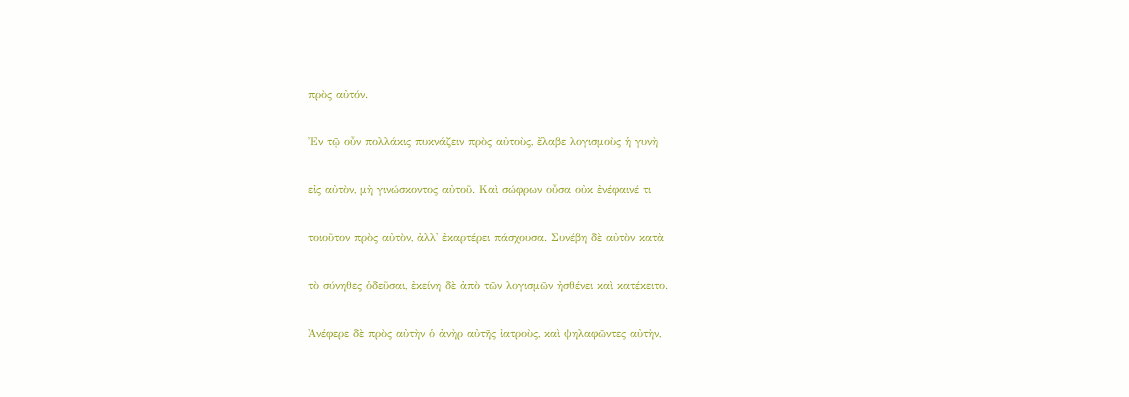πρὸς αὐτόν.

Ἐν τῷ οὖν πολλάκις πυκνάζειν πρὸς αὐτοὺς, ἔλαβε λογισμοὺς ἡ γυνὴ

εἰς αὐτὸν, μὴ γινώσκοντος αὐτοῦ. Καὶ σώφρων οὖσα οὐκ ἐνέφαινέ τι

τοιοῦτον πρὸς αὐτὸν, ἀλλ' ἐκαρτέρει πάσχουσα. Συνέβη δὲ αὐτὸν κατὰ

τὸ σύνηθες ὁδεῦσαι, ἐκείνη δὲ ἀπὸ τῶν λογισμῶν ἠσθένει καὶ κατέκειτο.

Ἀνέφερε δὲ πρὸς αὐτὴν ὁ ἀνὴρ αὐτῆς ἰατροὺς, καὶ ψηλαφῶντες αὐτὴν,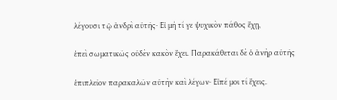λέγουσι τῷ ἀνδρὶ αὐτῆς· Εἰ μή τί γε ψυχικὸν πάθος ἔχῃ,

ἐπεὶ σωματικῶς οὐδὲν κακὸν ἔχει. Παρακάθεται δὲ ὁ ἀνὴρ αὐτῆς

ἐπιπλεῖον παρακαλῶν αὐτὴν καὶ λέγων· Εἰπέ μοι τί ἔχεις.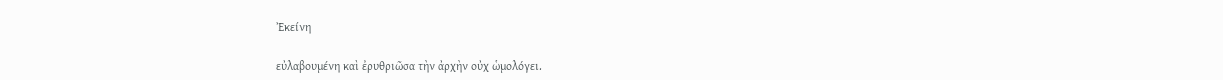Ἐκείνη

εὐλαβουμένη καὶ ἐρυθριῶσα τὴν ἀρχὴν οὐχ ὡμολόγει.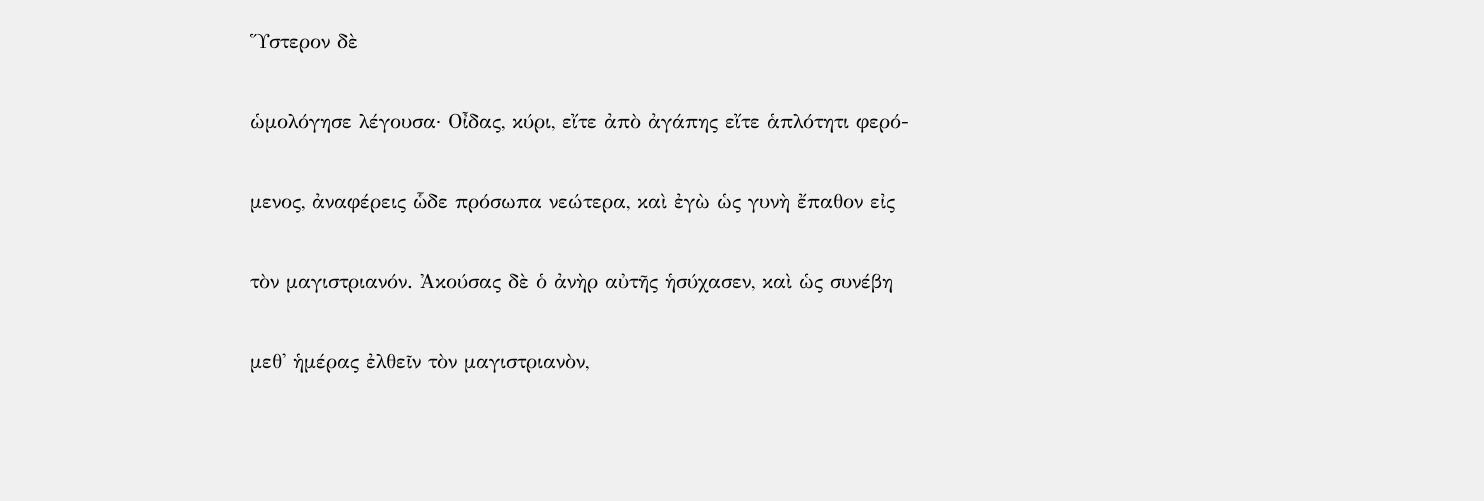Ὕστερον δὲ

ὡμολόγησε λέγουσα· Οἶδας, κύρι, εἴτε ἀπὸ ἀγάπης εἴτε ἁπλότητι φερό-

μενος, ἀναφέρεις ὧδε πρόσωπα νεώτερα, καὶ ἐγὼ ὡς γυνὴ ἔπαθον εἰς

τὸν μαγιστριανόν. Ἀκούσας δὲ ὁ ἀνὴρ αὐτῆς ἡσύχασεν, καὶ ὡς συνέβη

μεθ' ἡμέρας ἐλθεῖν τὸν μαγιστριανὸν,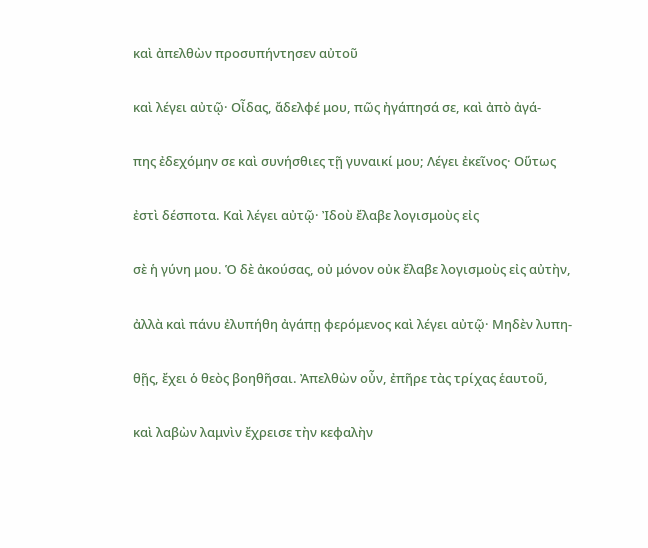καὶ ἀπελθὼν προσυπήντησεν αὐτοῦ

καὶ λέγει αὐτῷ· Οἶδας, ἄδελφέ μου, πῶς ἠγάπησά σε, καὶ ἀπὸ ἀγά-

πης ἐδεχόμην σε καὶ συνήσθιες τῇ γυναικί μου; Λέγει ἐκεῖνος· Οὕτως

ἐστὶ δέσποτα. Καὶ λέγει αὐτῷ· Ἰδοὺ ἔλαβε λογισμοὺς εἰς

σὲ ἡ γύνη μου. Ὁ δὲ ἀκούσας, οὐ μόνον οὐκ ἔλαβε λογισμοὺς εἰς αὐτὴν,

ἀλλὰ καὶ πάνυ ἐλυπήθη ἀγάπῃ φερόμενος καὶ λέγει αὐτῷ· Μηδὲν λυπη-

θῇς, ἔχει ὁ θεὸς βοηθῆσαι. Ἀπελθὼν οὖν, ἐπῆρε τὰς τρίχας ἑαυτοῦ,

καὶ λαβὼν λαμνὶν ἔχρεισε τὴν κεφαλὴν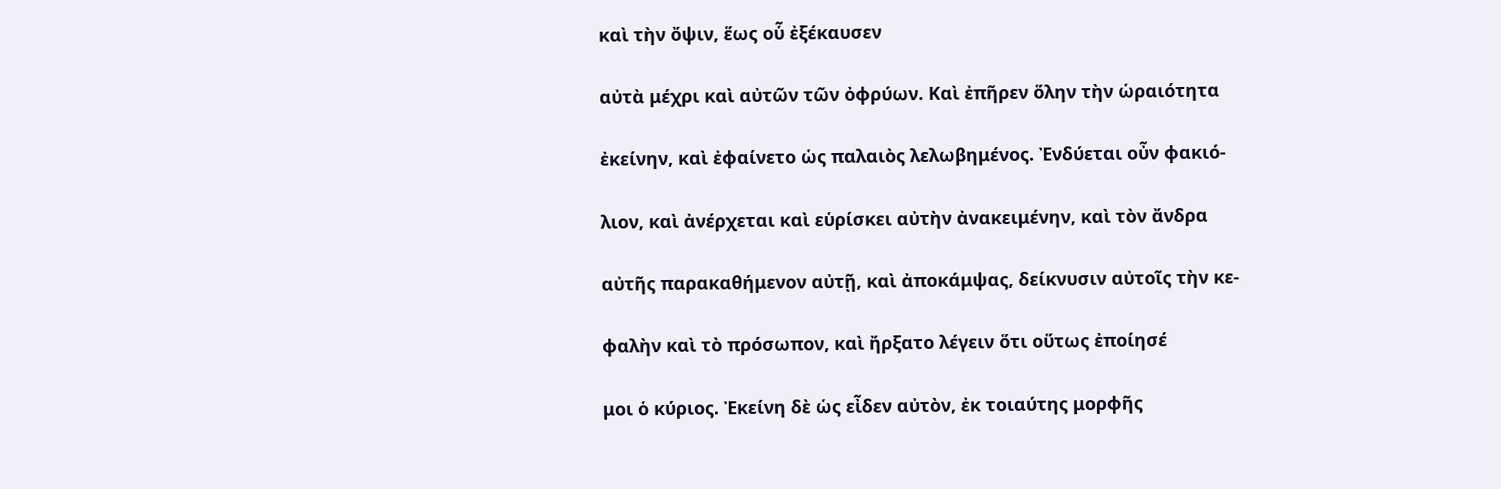καὶ τὴν ὄψιν, ἕως οὗ ἐξέκαυσεν

αὐτὰ μέχρι καὶ αὐτῶν τῶν ὀφρύων. Καὶ ἐπῆρεν ὅλην τὴν ὡραιότητα

ἐκείνην, καὶ ἐφαίνετο ὡς παλαιὸς λελωβημένος. Ἐνδύεται οὖν φακιό-

λιον, καὶ ἀνέρχεται καὶ εὑρίσκει αὐτὴν ἀνακειμένην, καὶ τὸν ἄνδρα

αὐτῆς παρακαθήμενον αὐτῇ, καὶ ἀποκάμψας, δείκνυσιν αὐτοῖς τὴν κε-

φαλὴν καὶ τὸ πρόσωπον, καὶ ἤρξατο λέγειν ὅτι οὕτως ἐποίησέ

μοι ὁ κύριος. Ἐκείνη δὲ ὡς εἶδεν αὐτὸν, ἐκ τοιαύτης μορφῆς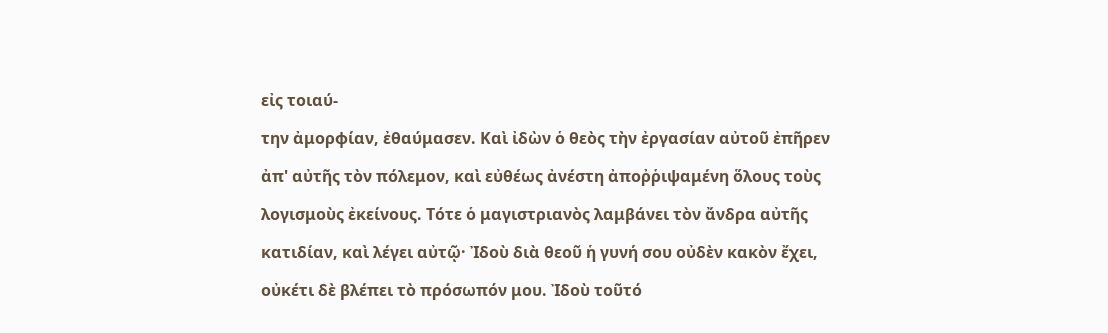εἰς τοιαύ-

την ἀμορφίαν, ἐθαύμασεν. Καὶ ἰδὼν ὁ θεὸς τὴν ἐργασίαν αὐτοῦ ἐπῆρεν

ἀπ' αὐτῆς τὸν πόλεμον, καὶ εὐθέως ἀνέστη ἀποῤῥιψαμένη ὅλους τοὺς

λογισμοὺς ἐκείνους. Τότε ὁ μαγιστριανὸς λαμβάνει τὸν ἄνδρα αὐτῆς

κατιδίαν, καὶ λέγει αὐτῷ· Ἰδοὺ διὰ θεοῦ ἡ γυνή σου οὐδὲν κακὸν ἔχει,

οὐκέτι δὲ βλέπει τὸ πρόσωπόν μου. Ἰδοὺ τοῦτό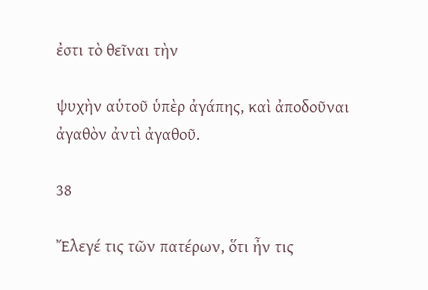ἐστι τὸ θεῖναι τὴν

ψυχὴν αὑτοῦ ὑπὲρ ἀγάπης, καὶ ἀποδοῦναι ἀγαθὸν ἀντὶ ἀγαθοῦ.

38

Ἔλεγέ τις τῶν πατέρων, ὅτι ἦν τις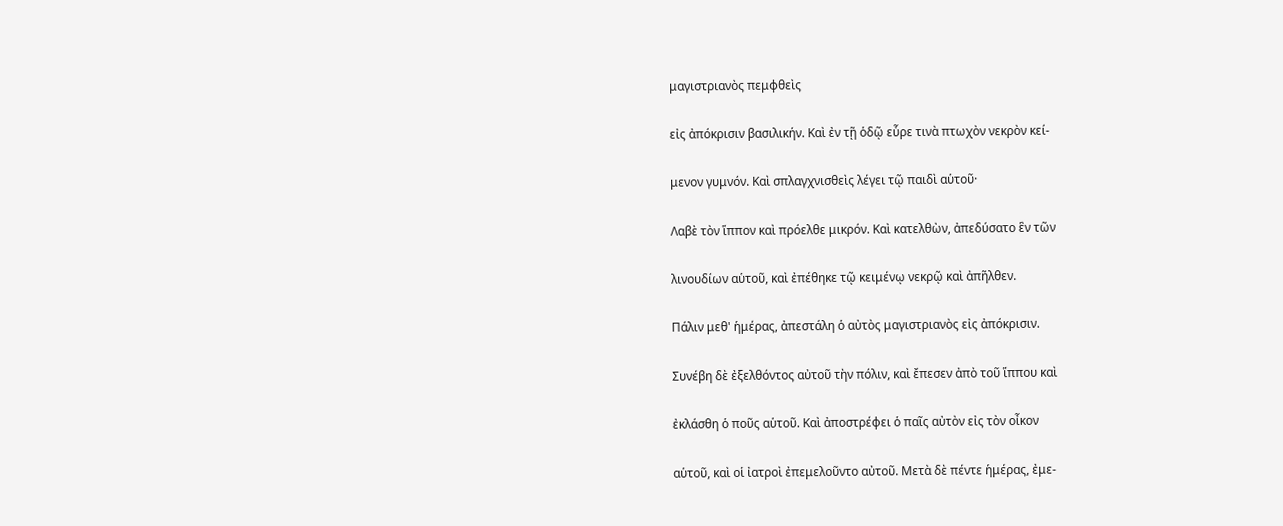μαγιστριανὸς πεμφθεὶς

εἰς ἀπόκρισιν βασιλικήν. Καὶ ἐν τῇ ὁδῷ εὗρε τινὰ πτωχὸν νεκρὸν κεί-

μενον γυμνόν. Καὶ σπλαγχνισθεὶς λέγει τῷ παιδὶ αὑτοῦ·

Λαβὲ τὸν ἵππον καὶ πρόελθε μικρόν. Καὶ κατελθὼν, ἀπεδύσατο ἓν τῶν

λινουδίων αὑτοῦ, καὶ ἐπέθηκε τῷ κειμένῳ νεκρῷ καὶ ἀπῆλθεν.

Πάλιν μεθ' ἡμέρας, ἀπεστάλη ὁ αὐτὸς μαγιστριανὸς εἰς ἀπόκρισιν.

Συνέβη δὲ ἐξελθόντος αὐτοῦ τὴν πόλιν, καὶ ἔπεσεν ἀπὸ τοῦ ἵππου καὶ

ἐκλάσθη ὁ ποῦς αὑτοῦ. Καὶ ἀποστρέφει ὁ παῖς αὐτὸν εἰς τὸν οἶκον

αὑτοῦ, καὶ οἱ ἰατροὶ ἐπεμελοῦντο αὐτοῦ. Μετὰ δὲ πέντε ἡμέρας, ἐμε-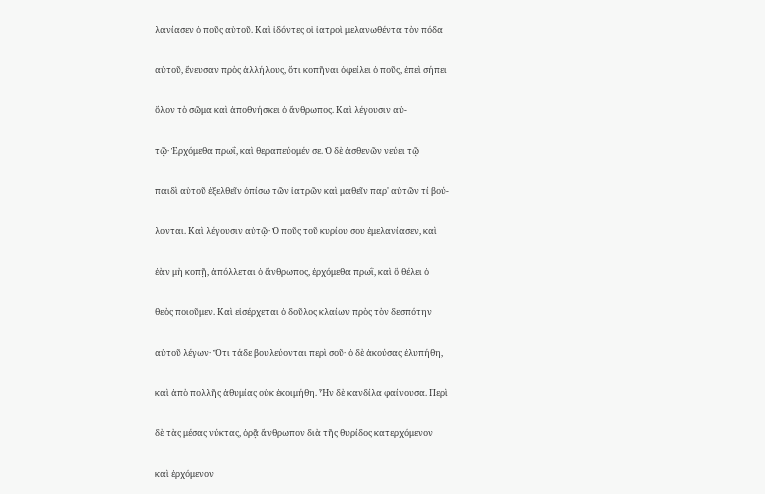λανίασεν ὁ ποῦς αὑτοῦ. Καὶ ἰδόντες οἱ ἰατροὶ μελανωθέντα τὸν πόδα

αὐτοῦ, ἔνευσαν πρὸς ἀλλήλους, ὅτι κοπῆναι ὀφείλει ὁ ποῦς, ἐπεὶ σήπει

ὅλον τὸ σῶμα καὶ ἀποθνήσκει ὁ ἄνθρωπος. Καὶ λέγουσιν αὐ-

τῷ· Ἐρχόμεθα πρωΐ, καὶ θεραπεύομέν σε. Ὁ δὲ ἀσθενῶν νεύει τῷ

παιδὶ αὑτοῦ ἐξελθεῖν ὀπίσω τῶν ἰατρῶν καὶ μαθεῖν παρ' αὐτῶν τί βού-

λονται. Καὶ λέγουσιν αὐτῷ· Ὁ ποῦς τοῦ κυρίου σου ἐμελανίασεν, καὶ

ἐὰν μὴ κοπῇ, ἀπόλλεται ὁ ἄνθρωπος, ἐρχόμεθα πρωῒ, καὶ ὃ θέλει ὁ

θεὸς ποιοῦμεν. Καὶ εἰσέρχεται ὁ δοῦλος κλαίων πρὸς τὸν δεσπότην

αὐτοῦ λέγων· Ὅτι τάδε βουλεύονται περὶ σοῦ· ὁ δὲ ἀκούσας ἐλυπήθη,

καὶ ἀπὸ πολλῆς ἀθυμίας οὐκ ἐκοιμήθη. Ἦν δὲ κανδίλα φαίνουσα. Περὶ

δὲ τὰς μέσας νύκτας, ὁρᾷ ἄνθρωπον διὰ τῆς θυρίδος κατερχόμενον

καὶ ἐρχόμενον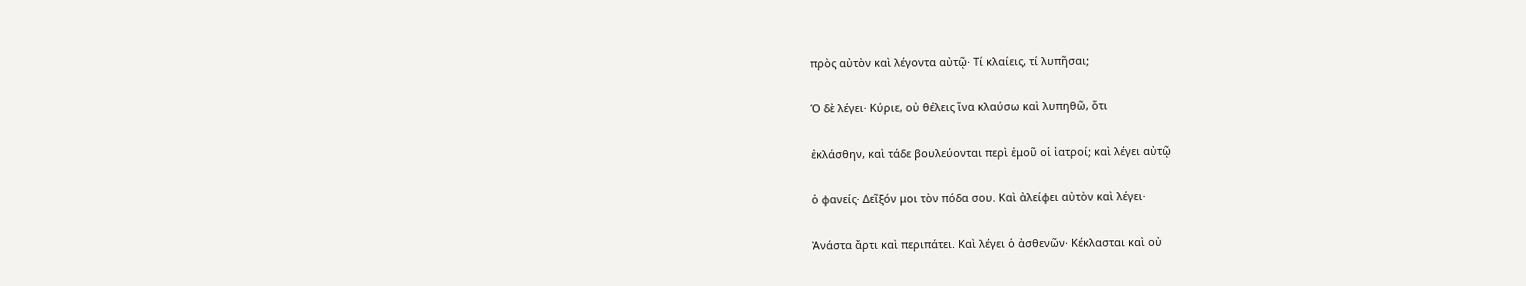πρὸς αὐτὸν καὶ λέγοντα αὐτῷ· Τί κλαίεις, τί λυπῆσαι;

Ὁ δὲ λέγει· Κύριε, οὐ θέλεις ἵνα κλαύσω καὶ λυπηθῶ, ὅτι

ἐκλάσθην, καὶ τάδε βουλεύονται περὶ ἐμοῦ οἱ ἰατροί; καὶ λέγει αὐτῷ

ὁ φανείς· Δεῖξόν μοι τὸν πόδα σου. Καὶ ἀλείφει αὐτὸν καὶ λέγει·

Ἀνάστα ἄρτι καὶ περιπάτει. Καὶ λέγει ὁ ἀσθενῶν· Κέκλασται καὶ οὐ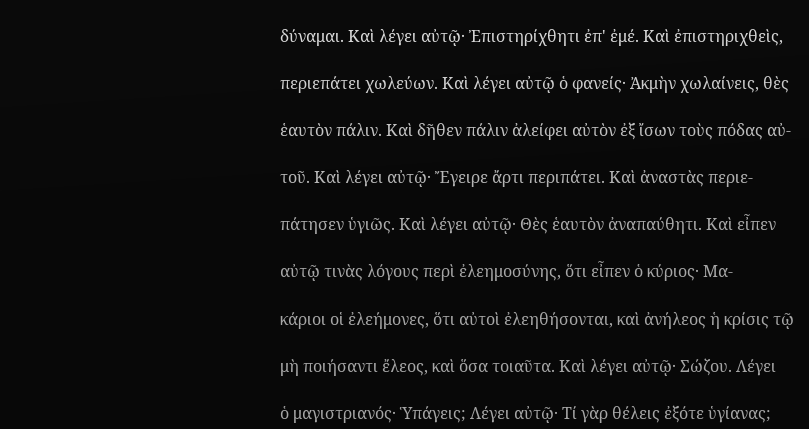δύναμαι. Καὶ λέγει αὐτῷ· Ἐπιστηρίχθητι ἐπ' ἐμέ. Καὶ ἐπιστηριχθεὶς,

περιεπάτει χωλεύων. Καὶ λέγει αὐτῷ ὁ φανείς· Ἀκμὴν χωλαίνεις, θὲς

ἑαυτὸν πάλιν. Καὶ δῆθεν πάλιν ἀλείφει αὐτὸν ἐξ ἴσων τοὺς πόδας αὐ-

τοῦ. Καὶ λέγει αὐτῷ· Ἔγειρε ἄρτι περιπάτει. Καὶ ἀναστὰς περιε-

πάτησεν ὑγιῶς. Καὶ λέγει αὐτῷ· Θὲς ἑαυτὸν ἀναπαύθητι. Καὶ εἶπεν

αὐτῷ τινὰς λόγους περὶ ἐλεημοσύνης, ὅτι εἶπεν ὁ κύριος· Μα-

κάριοι οἱ ἐλεήμονες, ὅτι αὐτοὶ ἐλεηθήσονται, καὶ ἀνήλεος ἡ κρίσις τῷ

μὴ ποιήσαντι ἔλεος, καὶ ὅσα τοιαῦτα. Καὶ λέγει αὐτῷ· Σώζου. Λέγει

ὁ μαγιστριανός· Ὑπάγεις; Λέγει αὐτῷ· Τί γὰρ θέλεις ἐξότε ὑγίανας;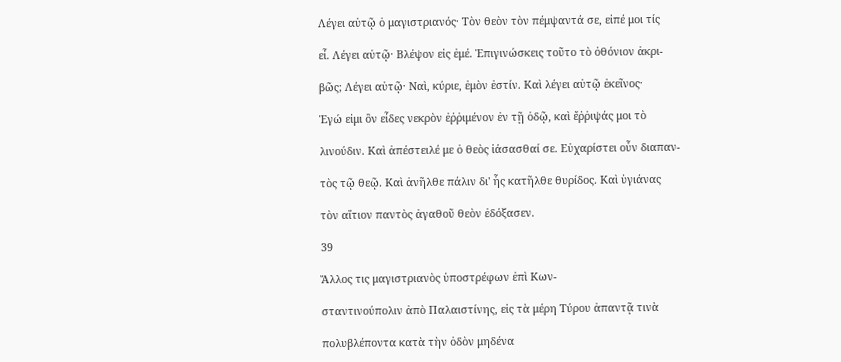Λέγει αὐτῷ ὁ μαγιστριανός· Τὸν θεὸν τὸν πέμψαντά σε, εἰπέ μοι τίς

εἶ. Λέγει αὐτῷ· Βλέψον εἰς ἐμέ. Ἐπιγινώσκεις τοῦτο τὸ ὀθόνιον ἀκρι-

βῶς; Λέγει αὐτῷ· Ναὶ, κύριε, ἐμὸν ἐστίν. Καὶ λέγει αὐτῷ ἐκεῖνος·

Ἐγώ εἰμι ὃν εἶδες νεκρὸν ἐῤῥιμένον ἐν τῇ ὁδῷ, καὶ ἔῤῥιψάς μοι τὸ

λινούδιν. Καὶ ἀπέστειλέ με ὁ θεὸς ἰάσασθαί σε. Εὐχαρίστει οὖν διαπαν-

τὸς τῷ θεῷ. Καὶ ἀνῆλθε πάλιν δι' ἧς κατῆλθε θυρίδος. Καὶ ὑγιάνας

τὸν αἴτιον παντὸς ἀγαθοῦ θεὸν ἐδόξασεν.

39

Ἄλλος τις μαγιστριανὸς ὑποστρέφων ἐπὶ Κων-

σταντινούπολιν ἀπὸ Παλαιστίνης, εἰς τὰ μέρη Τύρου ἀπαντᾷ τινὰ

πολυβλέποντα κατὰ τὴν ὁδὸν μηδένα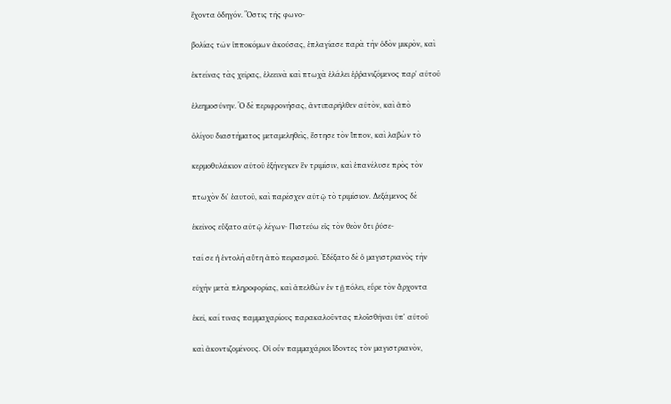ἔχοντα ὁδηγόν. Ὅστις τῆς φωνο-

βολίας τῶν ἱπποκόμων ἀκούσας, ἐπλαγίασε παρὰ τὴν ὁδὸν μικρὸν, καὶ

ἐκτείνας τὰς χεῖρας, ἐλεεινὰ καὶ πτωχὰ ἐλάλει ἐῤῥανιζόμενος παρ' αὐτοῦ

ἐλεημοσύνην. Ὁ δὲ περιφρονήσας, ἀντιπαρῆλθεν αὐτὸν, καὶ ἀπὸ

ὀλίγου διαστήματος μεταμεληθεὶς, ἔστησε τὸν ἵππον, καὶ λαβὼν τὸ

κερμοθυλάκιον αὐτοῦ ἐξήνεγκεν ἓν τριμίσιν, καὶ ἐπανέλυσε πρὸς τὸν

πτωχὸν δι' ἑαυτοῦ, καὶ παρέσχεν αὐτῷ τὸ τριμίσιον. Δεξάμενος δὲ

ἐκεῖνος εὔξατο αὐτῷ λέγων· Πιστεύω εἰς τὸν θεὸν ὅτι ῥύσε-

ταί σε ἡ ἐντολὴ αὕτη ἀπὸ πειρασμοῦ. Ἐδέξατο δὲ ὁ μαγιστριανὸς τὴν

εὐχὴν μετὰ πληροφορίας, καὶ ἀπελθὼν ἐν τῇ πόλει, εὗρε τὸν ἄρχοντα

ἐκεῖ, καί τινας παμμαχαρίους παρακαλοῦντας πλοϊσθῆναι ὑπ' αὐτοῦ

καὶ ἀκοντιζομένους. Οἱ οὖν παμμαχάριοι ἴδοντες τὸν μαγιστριανὸν,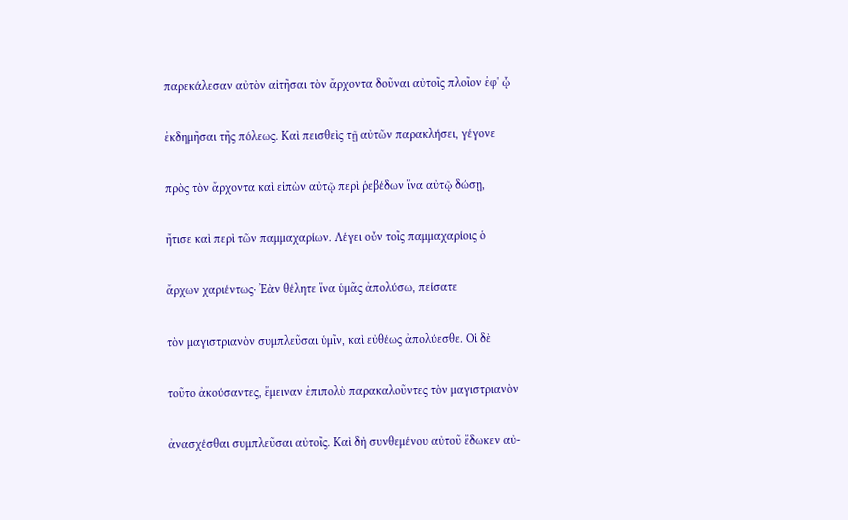παρεκάλεσαν αὐτὸν αἰτῆσαι τὸν ἄρχοντα δοῦναι αὐτοῖς πλοῖον ἐφ' ᾧ

ἐκδημῆσαι τῆς πόλεως. Καὶ πεισθεὶς τῇ αὐτῶν παρακλήσει, γέγονε

πρὸς τὸν ἄρχοντα καὶ εἰπὼν αὐτῷ περὶ ῥεβέδων ἵνα αὐτῷ δώσῃ,

ἤτισε καὶ περὶ τῶν παμμαχαρίων. Λέγει οὖν τοῖς παμμαχαρίοις ὁ

ἄρχων χαριέντως· Ἐὰν θέλητε ἵνα ὑμᾶς ἀπολύσω, πείσατε

τὸν μαγιστριανὸν συμπλεῦσαι ὑμῖν, καὶ εὐθέως ἀπολύεσθε. Οἱ δὲ

τοῦτο ἀκούσαντες, ἔμειναν ἐπιπολὺ παρακαλοῦντες τὸν μαγιστριανὸν

ἀνασχέσθαι συμπλεῦσαι αὐτοῖς. Καὶ δὴ συνθεμένου αὐτοῦ ἔδωκεν αὐ-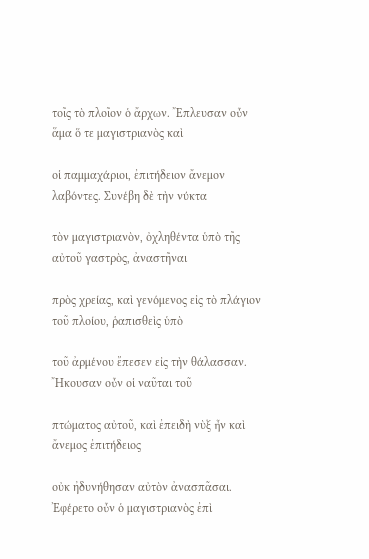τοῖς τὸ πλοῖον ὁ ἄρχων. Ἔπλευσαν οὖν ἅμα ὅ τε μαγιστριανὸς καὶ

οἱ παμμαχάριοι, ἐπιτήδειον ἄνεμον λαβόντες. Συνέβη δὲ τὴν νύκτα

τὸν μαγιστριανὸν, ὀχληθέντα ὑπὸ τῆς αὐτοῦ γαστρὸς, ἀναστῆναι

πρὸς χρείας, καὶ γενόμενος εἰς τὸ πλάγιον τοῦ πλοίου, ῥαπισθεὶς ὑπὸ

τοῦ ἀρμένου ἔπεσεν εἰς τὴν θάλασσαν. Ἤκουσαν οὖν οἱ ναῦται τοῦ

πτώματος αὐτοῦ, καὶ ἐπειδὴ νὺξ ἦν καὶ ἄνεμος ἐπιτήδειος

οὐκ ἠδυνήθησαν αὐτὸν ἀνασπᾶσαι. Ἐφέρετο οὖν ὁ μαγιστριανὸς ἐπὶ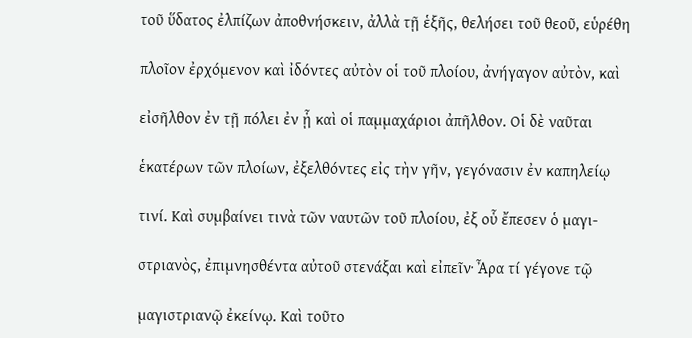τοῦ ὕδατος ἐλπίζων ἀποθνήσκειν, ἀλλὰ τῇ ἑξῆς, θελήσει τοῦ θεοῦ, εὑρέθη

πλοῖον ἐρχόμενον καὶ ἰδόντες αὐτὸν οἱ τοῦ πλοίου, ἀνήγαγον αὐτὸν, καὶ

εἰσῆλθον ἐν τῇ πόλει ἐν ᾗ καὶ οἱ παμμαχάριοι ἀπῆλθον. Οἱ δὲ ναῦται

ἑκατέρων τῶν πλοίων, ἐξελθόντες εἰς τὴν γῆν, γεγόνασιν ἐν καπηλείῳ

τινί. Καὶ συμβαίνει τινὰ τῶν ναυτῶν τοῦ πλοίου, ἐξ οὗ ἔπεσεν ὁ μαγι-

στριανὸς, ἐπιμνησθέντα αὐτοῦ στενάξαι καὶ εἰπεῖν· Ἆρα τί γέγονε τῷ

μαγιστριανῷ ἐκείνῳ. Καὶ τοῦτο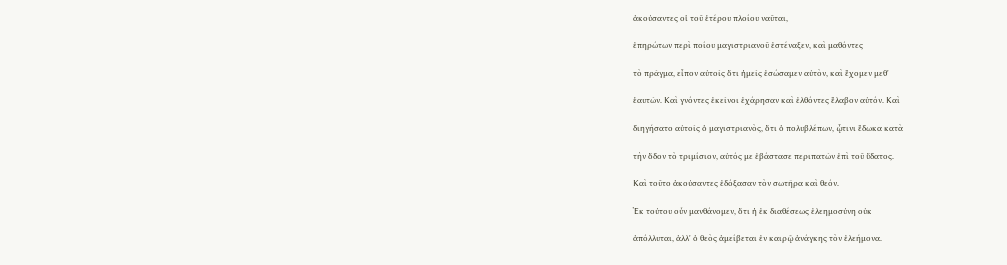ἀκούσαντες οἱ τοῦ ἑτέρου πλοίου ναῦται,

ἐπηρώτων περὶ ποίου μαγιστριανοῦ ἐστέναξεν, καὶ μαθόντες

τὸ πρᾶγμα, εἶπον αὐτοῖς ὅτι ἡμεῖς ἐσώσαμεν αὐτὸν, καὶ ἔχομεν μεθ'

ἑαυτῶν. Καὶ γνόντες ἐκεῖνοι ἐχάρησαν καὶ ἐλθόντες ἔλαβον αὐτόν. Καὶ

διηγήσατο αὐτοῖς ὁ μαγιστριανὸς, ὅτι ὁ πολυβλέπων, ᾧτινι ἔδωκα κατὰ

τὴν ὅδον τὸ τριμίσιον, αὐτός με ἐβάστασε περιπατῶν ἐπὶ τοῦ ὕδατος.

Καὶ τοῦτο ἀκούσαντες ἐδόξασαν τὸν σωτῆρα καὶ θεόν.

Ἐκ τούτου οὖν μανθάνομεν, ὅτι ἡ ἐκ διαθέσεως ἐλεημοσύνη οὐκ

ἀπόλλυται, ἀλλ' ὁ θεὸς ἀμείβεται ἐν καιρῷ ἀνάγκης τὸν ἐλεήμονα.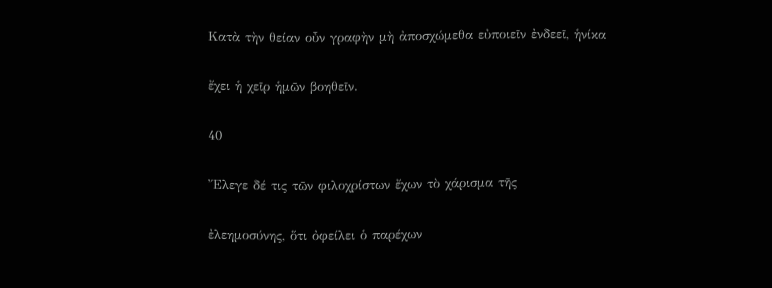Κατὰ τὴν θείαν οὖν γραφὴν μὴ ἀποσχώμεθα εὐποιεῖν ἐνδεεῖ, ἡνίκα

ἔχει ἡ χεῖρ ἡμῶν βοηθεῖν.

40

Ἔλεγε δέ τις τῶν φιλοχρίστων ἔχων τὸ χάρισμα τῆς

ἐλεημοσύνης, ὅτι ὀφείλει ὁ παρέχων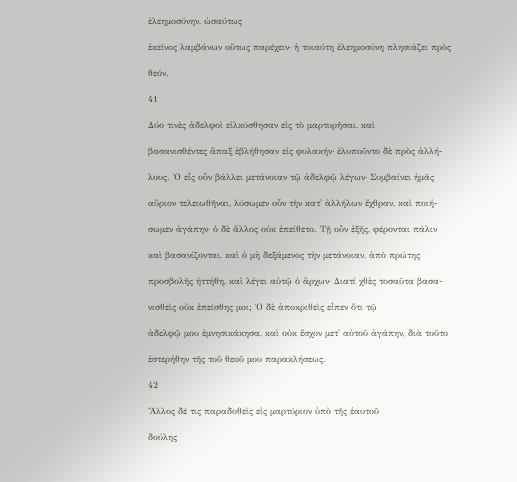ἐλεημοσύνην, ὡσαύτως

ἐκεῖνος λαμβάνων οὕτως παρέχειν· ἡ τοιαύτη ἐλεημοσύνη πλησιάζει πρὸς

θεόν.

41

Δύο τινὲς ἀδελφοὶ εἱλκύσθησαν εἰς τὸ μαρτυρῆσαι, καὶ

βασανισθέντες ἅπαξ ἐβλήθησαν εἰς φυλακήν· ἐλυποῦντο δὲ πρὸς ἀλλή-

λους. Ὁ εἷς οὖν βάλλει μετάνοιαν τῷ ἀδελφῷ λέγων· Συμβαίνει ἡμᾶς

αὔριον τελειωθῆναι, λύσωμεν οὖν τὴν κατ' ἀλλήλων ἔχθραν, καὶ ποιή-

σωμεν ἀγάπην· ὁ δὲ ἄλλος οὐκ ἐπείθετο. Τῇ οὖν ἑξῆς, φέρονται πάλιν

καὶ βασανίζονται, καὶ ὁ μὴ δεξάμενος τὴν μετάνοιαν, ἀπὸ πρώτης

προσβολῆς ἠττήθη, καὶ λέγει αὐτῷ ὁ ἄρχων· Διατί χθὲς τοσαῦτα βασα-

νισθεὶς οὐκ ἐπείσθης μοι; Ὁ δὲ ἀποκριθεὶς εἶπεν ὅτι τῷ

ἀδελφῷ μου ἐμνησικάκησα, καὶ οὐκ ἔσχον μετ' αὐτοῦ ἀγάπην, διὰ τοῦτο

ἐστερήθην τῆς τοῦ θεοῦ μου παρακλήσεως.

42

Ἄλλος δέ τις παραδοθεὶς εἰς μαρτύριον ὑπὸ τῆς ἑαυτοῦ

δούλης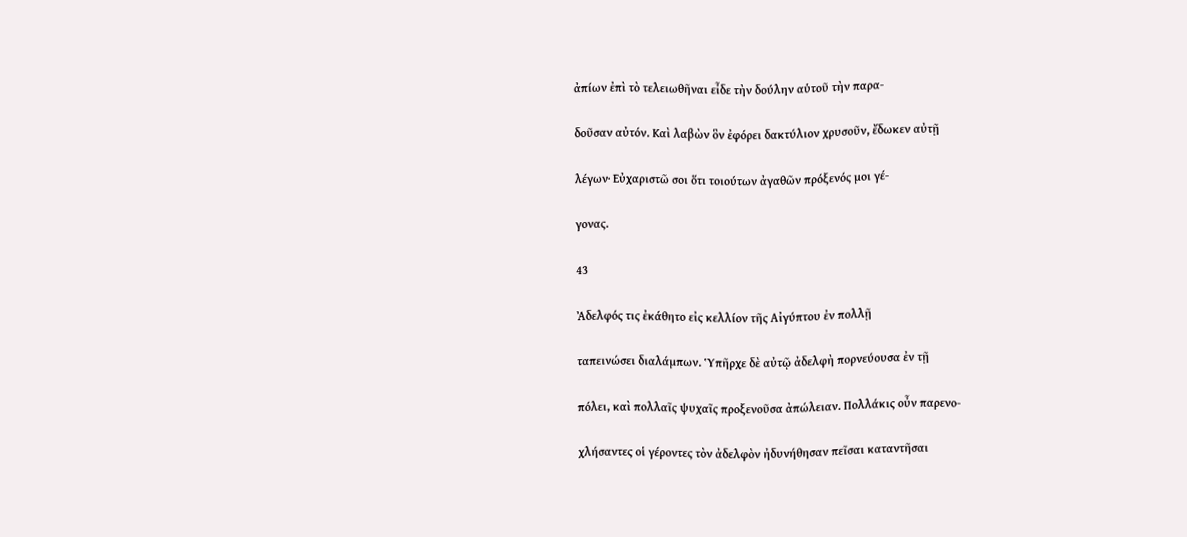ἀπίων ἐπὶ τὸ τελειωθῆναι εἶδε τὴν δούλην αὑτοῦ τὴν παρα-

δοῦσαν αὐτόν. Καὶ λαβὼν ὃν ἐφόρει δακτύλιον χρυσοῦν, ἔδωκεν αὐτῇ

λέγων· Εὐχαριστῶ σοι ὅτι τοιούτων ἀγαθῶν πρόξενός μοι γέ-

γονας.

43

Ἀδελφός τις ἐκάθητο εἰς κελλίον τῆς Αἰγύπτου ἐν πολλῇ

ταπεινώσει διαλάμπων. Ὑπῆρχε δὲ αὐτῷ ἀδελφὴ πορνεύουσα ἐν τῇ

πόλει, καὶ πολλαῖς ψυχαῖς προξενοῦσα ἀπώλειαν. Πολλάκις οὖν παρενο-

χλήσαντες οἱ γέροντες τὸν ἀδελφὸν ἠδυνήθησαν πεῖσαι καταντῆσαι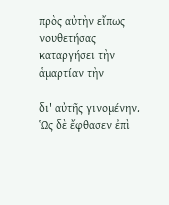πρὸς αὐτὴν εἴπως νουθετήσας καταργήσει τὴν ἁμαρτίαν τὴν

δι' αὐτῆς γινομένην. Ὡς δὲ ἔφθασεν ἐπὶ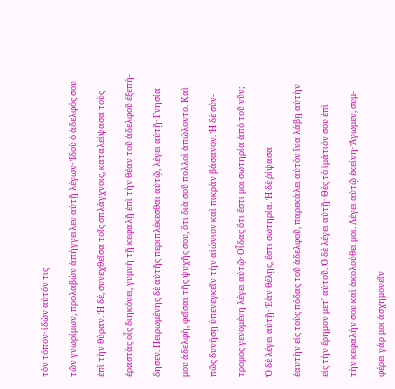τὸν τόπον· ἰδὼν αὐτόν τις

τῶν γνωρίμων, προλαβὼν ἀπήγγειλεν αὐτῇ λέγων· Ἰδοὺ ὁ ἀδελφός σου

ἐπὶ τὴν θύραν. Ἡ δὲ, συνεχθεῖσα τοῖς σπλάγχνοις, καταλείψασα τοὺς

ἐραστὰς οἷς διηκόνει, γυμνὴ τῇ κεφαλῇ ἐπὶ τὴν θέαν τοῦ ἀδελφοῦ ἐξεπή-

δησεν. Πειρωμένης δὲ αὐτῆς περιπλέκεσθαι αὐτῷ, λέγει αὐτῇ· Γνησία

μου ἀδελφὴ, φεῖσαι τῆς ψυχῆς σου, ὅτι διὰ σοῦ πολλοὶ ἀπώλοντο. Καὶ

πῶς δυνήσῃ ὑπενεγκεῖν τὴν αἰώνιον καὶ πικρὰν βάσανον. Ἡ δὲ σύν-

τρομος γενομένη λέγει αὐτῷ· Οἶδας ὅτι ἔστι μοι σωτηρία ἀπὸ τοῦ νῦν;

Ὁ δὲ λέγει αὐτῇ· Ἐὰν θέλῃς, ἔστι σωτηρία. Ἡ δὲ ῥίψασα

ἑαυτὴν εἰς τοὺς πόδας τοῦ ἀδελφοῦ, παρεκάλει αὐτὸν ἵνα λάβῃ αὐτὴν

εἰς τὴν ἔρημον μετ' αὐτοῦ. Ὁ δὲ λέγει αὐτῇ· Θὲς τὸ ἱμάτιόν σου ἐπὶ

τὴν κεφαλήν σου καὶ ἀκολούθει μοι. Λέγει αὐτῷ ἐκείνη· Ἄγωμεν, συμ-

φέρει γάρ μοι ἀσχημονεῖν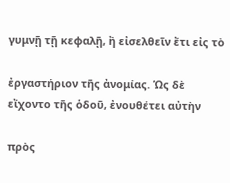γυμνῇ τῇ κεφαλῇ, ἢ εἰσελθεῖν ἔτι εἰς τὸ

ἐργαστήριον τῆς ἀνομίας. Ὡς δὲ εἴχοντο τῆς ὁδοῦ, ἐνουθέτει αὐτὴν

πρὸς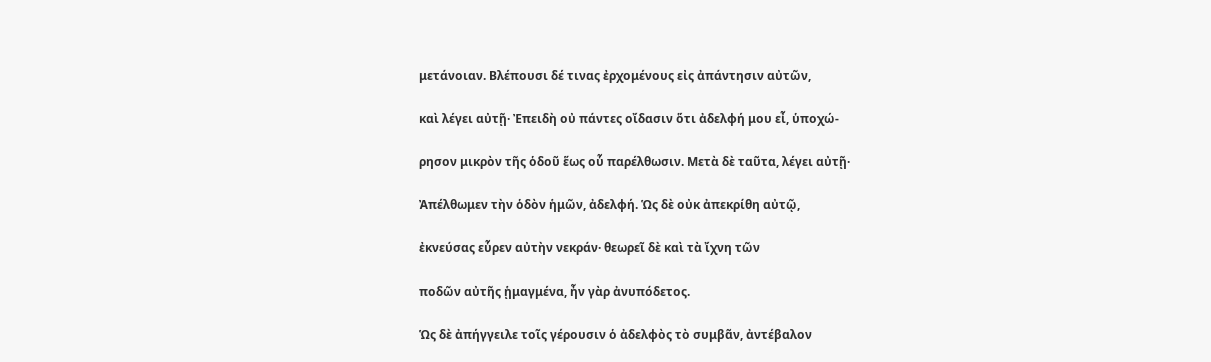μετάνοιαν. Βλέπουσι δέ τινας ἐρχομένους εἰς ἀπάντησιν αὐτῶν,

καὶ λέγει αὐτῇ· Ἐπειδὴ οὐ πάντες οἴδασιν ὅτι ἀδελφή μου εἶ, ὑποχώ-

ρησον μικρὸν τῆς ὁδοῦ ἕως οὗ παρέλθωσιν. Μετὰ δὲ ταῦτα, λέγει αὐτῇ·

Ἀπέλθωμεν τὴν ὁδὸν ἡμῶν, ἀδελφή. Ὡς δὲ οὐκ ἀπεκρίθη αὐτῷ,

ἐκνεύσας εὗρεν αὐτὴν νεκράν· θεωρεῖ δὲ καὶ τὰ ἴχνη τῶν

ποδῶν αὐτῆς ᾑμαγμένα, ἦν γὰρ ἀνυπόδετος.

Ὡς δὲ ἀπήγγειλε τοῖς γέρουσιν ὁ ἀδελφὸς τὸ συμβᾶν, ἀντέβαλον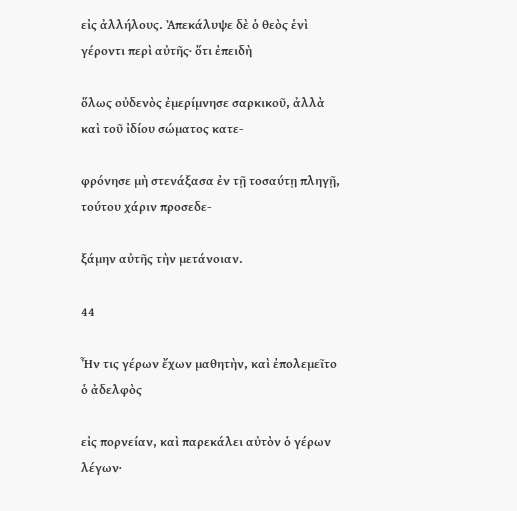εἰς ἀλλήλους. Ἀπεκάλυψε δὲ ὁ θεὸς ἑνὶ γέροντι περὶ αὐτῆς· ὅτι ἐπειδὴ

ὅλως οὐδενὸς ἐμερίμνησε σαρκικοῦ, ἀλλὰ καὶ τοῦ ἰδίου σώματος κατε-

φρόνησε μὴ στενάξασα ἐν τῇ τοσαύτῃ πληγῇ, τούτου χάριν προσεδε-

ξάμην αὐτῆς τὴν μετάνοιαν.

44

Ἦν τις γέρων ἔχων μαθητὴν, καὶ ἐπολεμεῖτο ὁ ἀδελφὸς

εἰς πορνείαν, καὶ παρεκάλει αὐτὸν ὁ γέρων λέγων·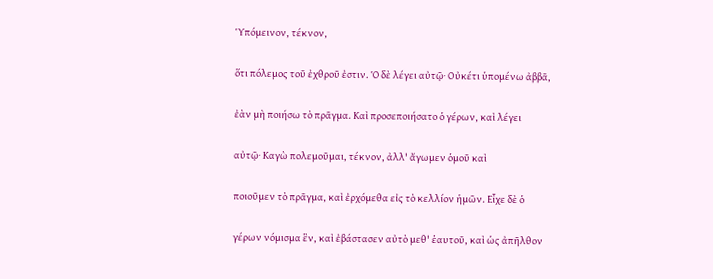Ὑπόμεινον, τέκνον,

ὅτι πόλεμος τοῦ ἐχθροῦ ἐστιν. Ὁ δὲ λέγει αὐτῷ· Οὐκέτι ὑπομένω ἀββᾶ,

ἐὰν μὴ ποιήσω τὸ πρᾶγμα. Καὶ προσεποιήσατο ὁ γέρων, καὶ λέγει

αὐτῷ· Καγὼ πολεμοῦμαι, τέκνον, ἀλλ' ἄγωμεν ὁμοῦ καὶ

ποιοῦμεν τὸ πρᾶγμα, καὶ ἐρχόμεθα εἰς τὸ κελλίον ἡμῶν. Εἶχε δὲ ὁ

γέρων νόμισμα ἓν, καὶ ἐβάστασεν αὐτὸ μεθ' ἑαυτοῦ, καὶ ὡς ἀπῆλθον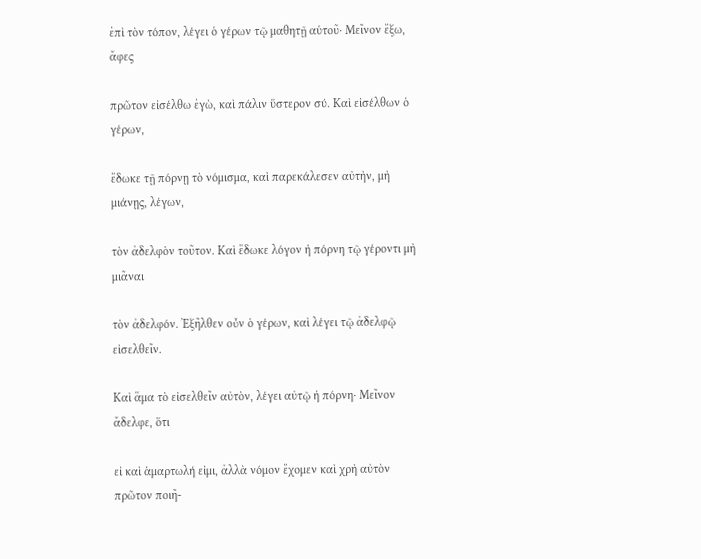ἐπὶ τὸν τόπον, λέγει ὁ γέρων τῷ μαθητῇ αὑτοῦ· Μεῖνον ἔξω, ἄφες

πρῶτον εἰσέλθω ἐγὼ, καὶ πάλιν ὕστερον σύ. Καὶ εἰσέλθων ὁ γέρων,

ἔδωκε τῇ πόρνῃ τὸ νόμισμα, καὶ παρεκάλεσεν αὐτὴν, μὴ μιάνῃς, λέγων,

τὸν ἀδελφὸν τοῦτον. Καὶ ἔδωκε λόγον ἡ πόρνη τῷ γέροντι μὴ μιᾶναι

τὸν ἀδελφόν. Ἐξῆλθεν οὖν ὁ γέρων, καὶ λέγει τῷ ἀδελφῷ εἰσελθεῖν.

Καὶ ἅμα τὸ εἰσελθεῖν αὐτὸν, λέγει αὐτῷ ἡ πόρνη· Μεῖνον ἄδελφε, ὅτι

εἰ καὶ ἁμαρτωλή εἰμι, ἀλλὰ νόμον ἔχομεν καὶ χρὴ αὐτὸν πρῶτον ποιῆ-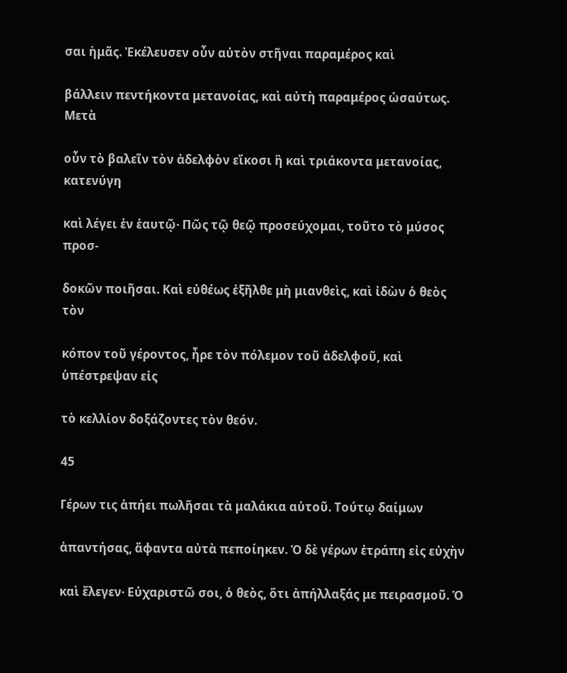σαι ἡμᾶς. Ἐκέλευσεν οὖν αὐτὸν στῆναι παραμέρος καὶ

βάλλειν πεντήκοντα μετανοίας, καὶ αὐτὴ παραμέρος ὡσαύτως. Μετὰ

οὖν τὸ βαλεῖν τὸν ἀδελφὸν εἴκοσι ἢ καὶ τριάκοντα μετανοίας, κατενύγη

καὶ λέγει ἐν ἑαυτῷ· Πῶς τῷ θεῷ προσεύχομαι, τοῦτο τὸ μύσος προσ-

δοκῶν ποιῆσαι. Καὶ εὐθέως ἐξῆλθε μὴ μιανθεὶς, καὶ ἰδὼν ὁ θεὸς τὸν

κόπον τοῦ γέροντος, ἦρε τὸν πόλεμον τοῦ ἀδελφοῦ, καὶ ὑπέστρεψαν εἰς

τὸ κελλίον δοξάζοντες τὸν θεόν.

45

Γέρων τις ἀπήει πωλῆσαι τὰ μαλάκια αὑτοῦ. Τούτῳ δαίμων

ἀπαντήσας, ἄφαντα αὐτὰ πεποίηκεν. Ὁ δὲ γέρων ἐτράπη εἰς εὐχὴν

καὶ ἔλεγεν· Εὐχαριστῶ σοι, ὁ θεὸς, ὅτι ἀπήλλαξάς με πειρασμοῦ. Ὁ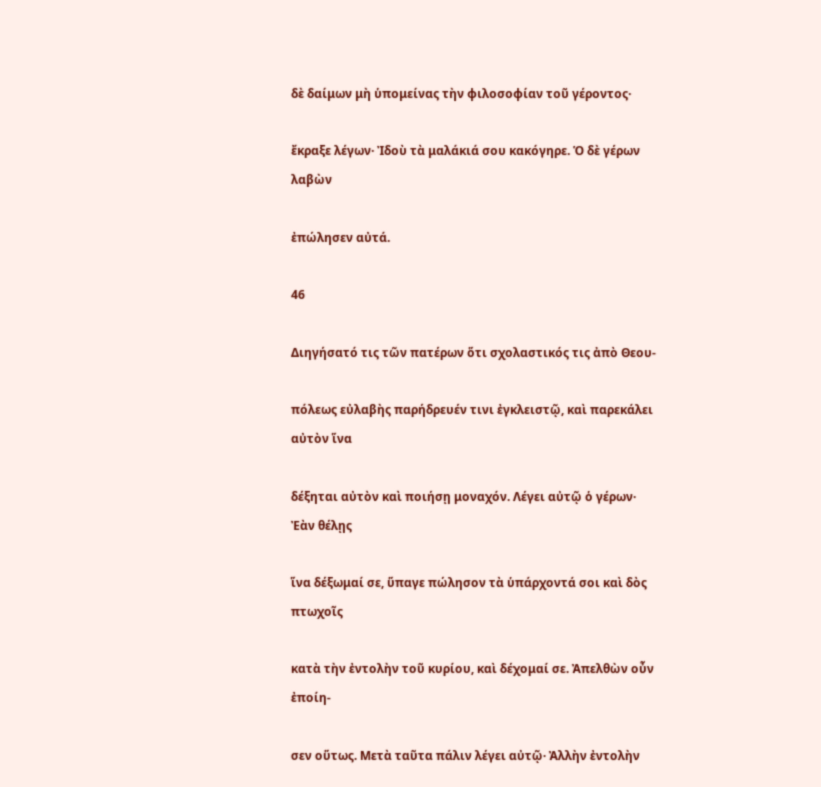δὲ δαίμων μὴ ὑπομείνας τὴν φιλοσοφίαν τοῦ γέροντος·

ἔκραξε λέγων· Ἰδοὺ τὰ μαλάκιά σου κακόγηρε. Ὁ δὲ γέρων λαβὼν

ἐπώλησεν αὐτά.

46

Διηγήσατό τις τῶν πατέρων ὅτι σχολαστικός τις ἀπὸ Θεου-

πόλεως εὐλαβὴς παρήδρευέν τινι ἐγκλειστῷ, καὶ παρεκάλει αὐτὸν ἵνα

δέξηται αὐτὸν καὶ ποιήσῃ μοναχόν. Λέγει αὐτῷ ὁ γέρων· Ἐὰν θέλῃς

ἵνα δέξωμαί σε, ὕπαγε πώλησον τὰ ὑπάρχοντά σοι καὶ δὸς πτωχοῖς

κατὰ τὴν ἐντολὴν τοῦ κυρίου, καὶ δέχομαί σε. Ἀπελθὼν οὖν ἐποίη-

σεν οὕτως. Μετὰ ταῦτα πάλιν λέγει αὐτῷ· Ἀλλὴν ἐντολὴν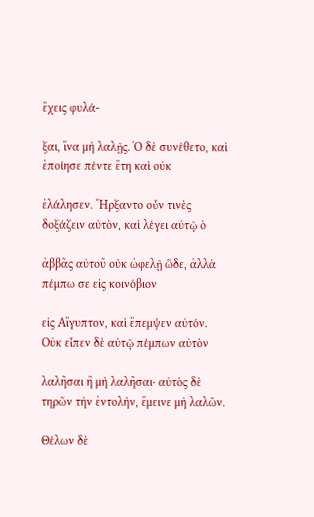ἔχεις φυλά-

ξαι, ἵνα μὴ λαλῇς. Ὁ δὲ συνέθετο, καὶ ἐποίησε πέντε ἔτη καὶ οὐκ

ἐλάλησεν. Ἤρξαντο οὖν τινὲς δοξάζειν αὐτὸν, καὶ λέγει αὐτῷ ὁ

ἀββᾶς αὐτοῦ οὐκ ὠφελῇ ὥδε, ἀλλὰ πέμπω σε εἰς κοινόβιον

εἰς Αἴγυπτον, καὶ ἔπεμψεν αὐτόν. Οὐκ εἶπεν δὲ αὐτῷ πέμπων αὐτὸν

λαλῆσαι ἢ μὴ λαλῆσαι· αὐτὸς δὲ τηρῶν τὴν ἐντολὴν, ἔμεινε μὴ λαλῶν.

Θέλων δὲ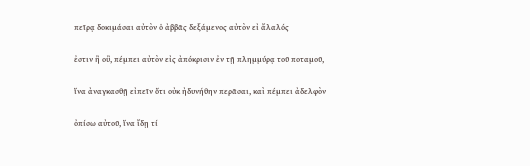πεῖρᾳ δοκιμάσαι αὐτὸν ὁ ἀββᾶς δεξάμενος αὐτὸν εἰ ἄλαλός

ἐστιν ἢ οὒ, πέμπει αὐτὸν εἰς ἀπόκρισιν ἐν τῇ πλημμύρᾳ τοῦ ποταμοῦ,

ἵνα ἀναγκασθῇ εἰπεῖν ὅτι οὐκ ἠδυνήθην περᾶσαι, καὶ πέμπει ἀδελφὸν

ὀπίσω αὐτοῦ, ἵνα ἴδῃ τί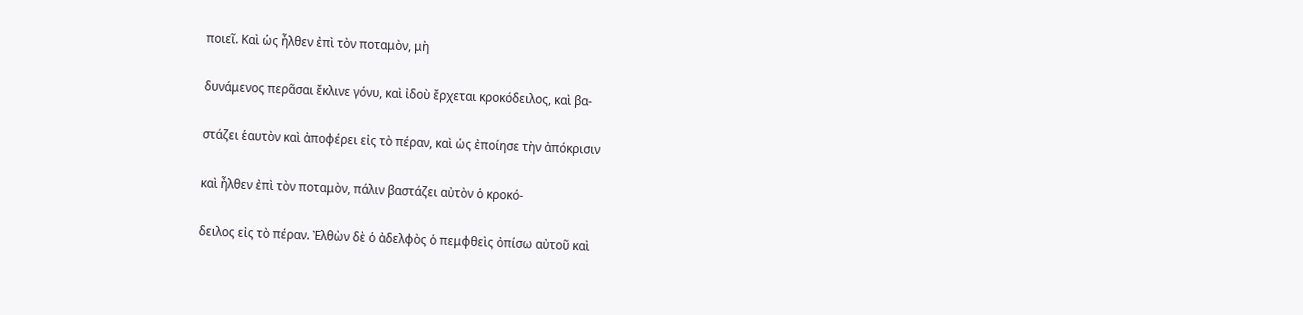ποιεῖ. Καὶ ὡς ἦλθεν ἐπὶ τὸν ποταμὸν, μὴ

δυνάμενος περᾶσαι ἔκλινε γόνυ, καὶ ἰδοὺ ἔρχεται κροκόδειλος, καὶ βα-

στάζει ἑαυτὸν καὶ ἀποφέρει εἰς τὸ πέραν, καὶ ὡς ἐποίησε τὴν ἀπόκρισιν

καὶ ἦλθεν ἐπὶ τὸν ποταμὸν, πάλιν βαστάζει αὐτὸν ὁ κροκό-

δειλος εἰς τὸ πέραν. Ἐλθὼν δὲ ὁ ἀδελφὸς ὁ πεμφθεὶς ὀπίσω αὐτοῦ καὶ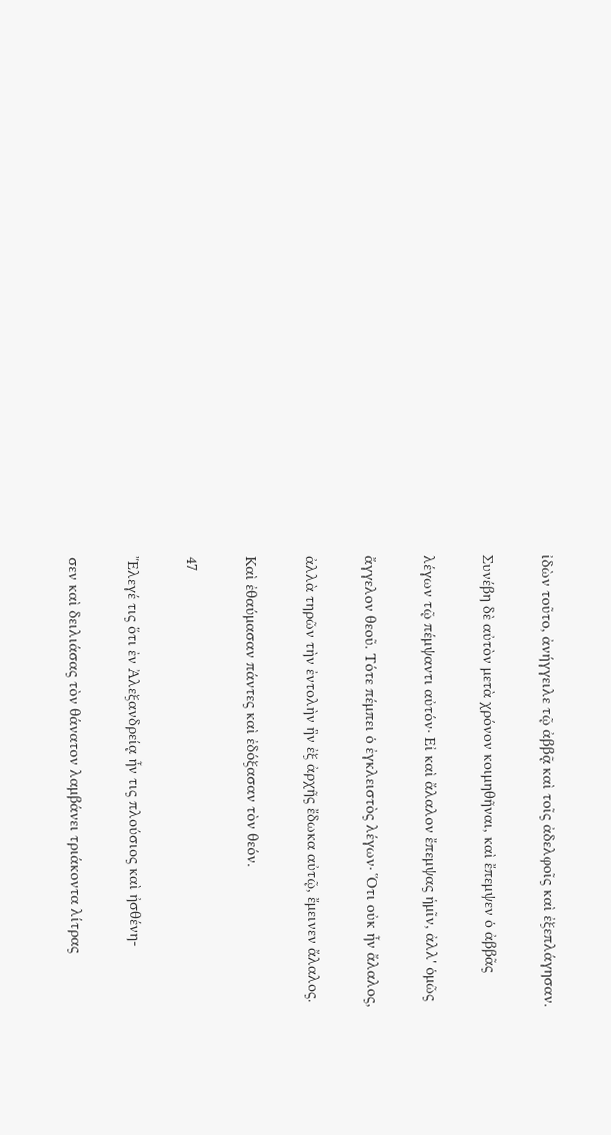ἰδὼν τοῦτο, ἀνήγγειλε τῷ ἀββᾷ καὶ τοῖς ἀδελφοῖς καὶ ἐξεπλάγησαν.

Συνέβη δὲ αὐτὸν μετὰ χρόνον κοιμηθῆναι, καὶ ἔπεμψεν ὁ ἀββᾶς

λέγων τῷ πέμψαντι αὐτόν· Εἰ καὶ ἄλαλον ἔπεμψας ἡμῖν, ἀλλ' ὁμῶς

ἄγγελον θεοῦ. Τότε πέμπει ὁ ἐγκλειστὸς λέγων· Ὅτι οὐκ ἦν ἄλαλος,

ἀλλὰ τηρῶν τὴν ἐντολὴν ἣν ἐξ ἀρχῆς ἔδωκα αὐτῷ, ἔμεινεν ἄλαλος.

Καὶ ἐθαύμασαν πάντες καὶ ἐδόξασαν τὸν θεόν.

47

Ἔλεγέ τις ὅτι ἐν Ἀλεξανδρείᾳ ἦν τις πλούσιος καὶ ἠσθένη-

σεν καὶ δειλιάσας τὸν θάνατον λαμβάνει τριάκοντα λίτρας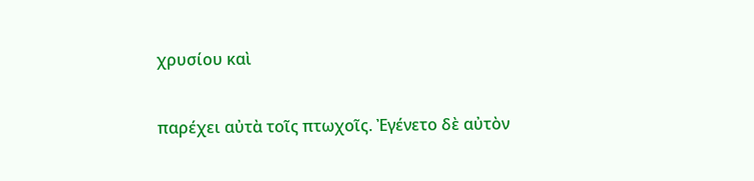χρυσίου καὶ

παρέχει αὐτὰ τοῖς πτωχοῖς. Ἐγένετο δὲ αὐτὸν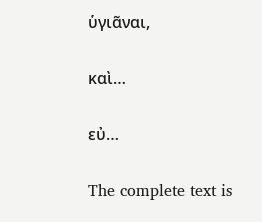ὑγιᾶναι,

καὶ…

εὐ…

The complete text is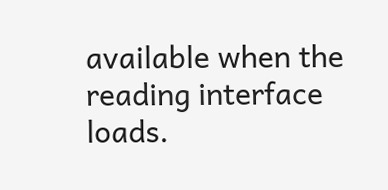available when the reading interface loads.